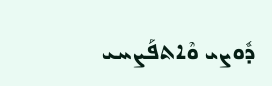ܕܽܘܨܝ ܘܶܐܬܦܰܨܚܝ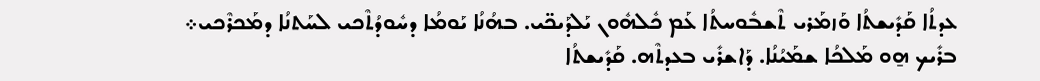ܥܕܬܳܐ ܩܰܕܺܝܫܬܳܐ ܘܰܙܡܰܪܝ ܬܶܫܒܽܘܚܬܳܐ ܥܰܡ ܟܽܠܗܽܘܢ ܝܰܠܕܰܝܟ̈ܝ. ܒܗܳܢܳܐ ܝܰܘܡܳܐ ܕܚܽܘܕܳܬܶܟܝ ܠܚܰܬܢܳܐ ܕܡܰܟܪܶܟܝ܀
ܒܪܺܝܟ ܗ̱ܘ ܡܰܠܟܳܐ ܫܡܰܝܳܢܳܐ. ܕܰܐܫܪܺܝ ܒܥܕܬܶܗ. ܩܰܕܺܝܫܬܳܐ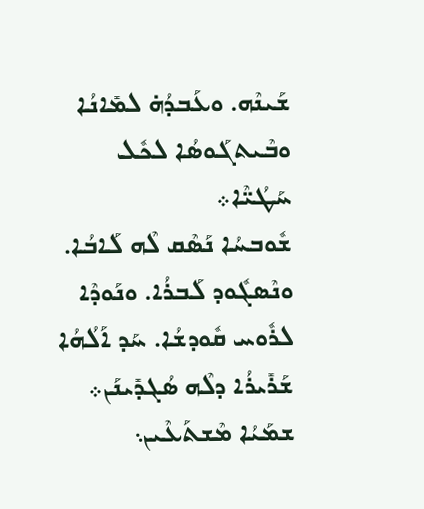ܫܰܝܢܶܗ. ܘܥܰܒܕܳܗ̇ ܠܡܺܐܢܳܐ ܘܒܶܝܬܓܰܘܣܳܐ ܠܟܽܠ ܚܰܛܳܝ̈ܶܐ܀
ܫܽܘܒܚܳܐ ܢܰܣܶܩ ܠܶܗ ܠܰܐܒܳܐ. ܘܢܶܣܓܽܘܕ ܠܰܒܪܳܐ. ܘܢܰܘܕܶܐ ܠܪܽܘܚ ܩܽܘܕܫܳܐ. ܚܰܕ ܐܰܠܳܗܳܐ ܫܰܪܺܝܪܳܐ ܕܠܶܗ ܣܳܓܕܺܝܢܰܢ܀
ܫܡܰܝܳܐ ܡܶܫܬܰܥܶܝܢ܆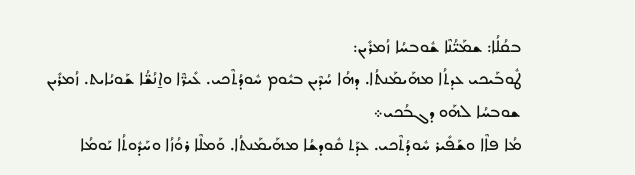ܒܩܳܠܳܐ: ܫܡܰܝ̈ܳܢܶܐ ܫܽܘܒܚܳܐ ܙܳܡܪܺܝܢ:
ܛܽܘܒܰܝܟܝ ܥܕܬܳܐ ܡܗܰܝܡܰܢܬܳܐ. ܕܗܳܐ ܚܳܕܶܝܢ ܒܝܽܘܡ ܚܽܘܕܳܬܶܟܝ. ܥܺܝܪ̈ܶܐ ܘܐ̱ܢܳܫ̈ܳܐ ܫܰܘܝܳܐܝܬ. ܙܳܡܪܺܝܢ ܫܘܒܚܳܐ ܠܗܰܘ ܕܓܒܳܟܝ܀
ܡܳܐ ܦܐܶܐ ܘܫܰܦܺܝܪ ܚܽܘܕܳܬܶܟܝ. ܥܕܰܬ ܩܽܘܕܫܳܐ ܡܗܰܝܡܰܢܬܳܐ. ܘܰܡܠܶܐ ܪܘܳܙܳܐ ܘܚܰܕܽܘܬܳܐ ܝܰܘܡܳܐ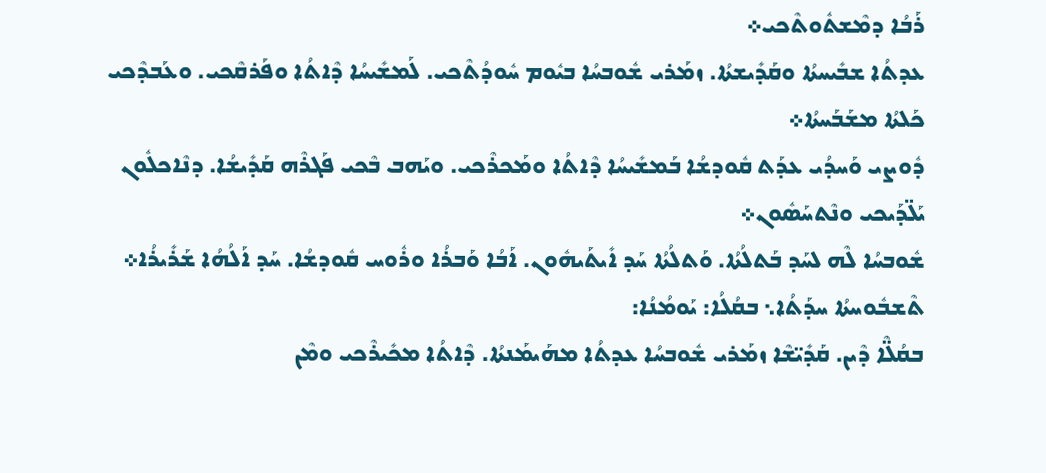ܪܰܒܳܐ ܕܡܶܫܬܽܘܬܶܟܝ܀
ܥܕܬܳܐ ܫܒܺܝܚܬܳܐ ܘܩܰܕܺܝܫܬܳܐ. ܙܡܰܪܝ ܫܽܘܒܚܳܐ ܒܝܽܘܡ ܚܽܘܕܳܬܶܟܝ. ܠܰܡܫܺܝܚܳܐ ܕܶܐܬܳܐ ܘܦܰܪܩܶܟܝ. ܘܥܰܒܕܶܟܝ ܟܰܠܬܳܐ ܡܫܰܒܰܚܬܳܐ܀
ܕܽܘܨܝ ܘܰܚܕܳܝ ܥܕܰܬ ܩܽܘܕܫܳܐ ܒܰܡܫܺܝܚܳܐ ܕܶܐܬܳܐ ܘܡܰܟܪܶܟܝ. ܘܝܰܗܒ ܒܶܟܝ ܦܰܓܪܶܗ ܩܰܕܺܝܫܳܐ. ܕܢܶܐܟܠܽܘܢ ܝܰܠ̈ܕܰܝܟܝ ܘܢܶܬܚܰܣܽܘܢ܀
ܫܽܘܒܚܳܐ ܠܶܗ ܠܚܰܕ ܒܰܬܠܳܬܳܐ. ܘܰܬܠܳܬܳܐ ܚܰܕ ܐܺܝܬܰܝܗܽܘܢ. ܐܰܒܳܐ ܘܰܒܪܳܐ ܘܪܽܘܚ ܩܽܘܕܫܳܐ. ܚܰܕ ܐܰܠܳܗܳܐ ܫܰܪܺܝܪܳܐ܀
ܬܶܫܒܽܘܚܬܳܐ ܚܕܰܬܳܐ܆ ܒܩܳܠܳܐ: ܝܰܘܡܳܢܳܐ:
ܒܩܳܠ̈ܶܐ ܕܶܝܢ. ܩܰܕܺܝ̈ܫܶܐ ܙܡܰܪܝ ܫܽܘܒܚܳܐ ܥܕܬܳܐ ܡܗܰܝܡܰܢܬܳܐ. ܕܶܐܬܳܐ ܡܟܺܝܪܶܟܝ ܘܡܶܢ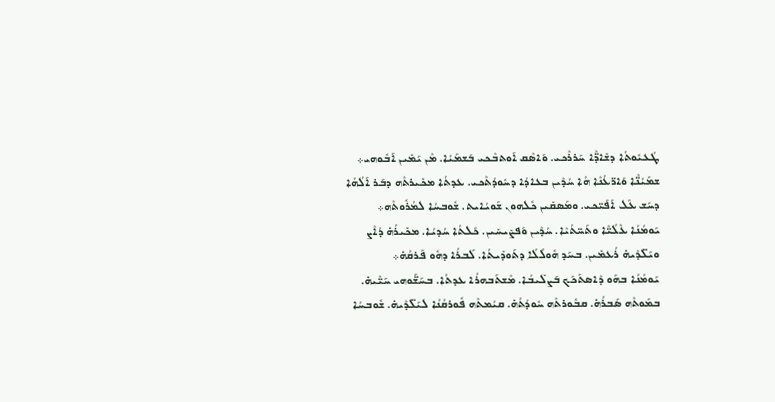ܛܳܥܝܽܘܬܳܐ ܕܫܺܐܕ̈ܶܐ ܚܰܪܪܶܟܝ. ܘܰܐܣܶܩ ܐܰܘܬܒܶܟܝ ܒܰܫܡܰܝܳܐ. ܡܶܢ ܝܰܡܺܝܢ ܐܰܒܽܘܗܝ܀
ܫܡܰܝܳܢ̈ܶܐ ܘܰܐܪ̈ܥܳܢܶܐ ܗܳܐ ܚܳܕܶܝܢ ܒܥܐܕܳܐ ܕܚܽܘܕܳܬܶܟܝ. ܥܕܬܳܐ ܡܟܺܝܪܬܶܗ ܕܒܰܪ ܐܰܠܳܗܳܐ ܕܚܰܫ ܥܰܠ ܐܰܦܰܝ̈ܟܝ. ܘܡܰܣܩܺܝܢ ܟܽܠܗܘܢ ܫܰܘܝܳܐܝܬ. ܫܽܘܒܚܳܐ ܠܡܳܪܽܘܬܶܗ܀
ܝܰܘܡܳܢܳܐ ܥܶܠܳܝ̈ܶܐ ܘܬܰܚ̈ܬܳܝܶܐ. ܚܳܕܶܝܢ ܘܰܦܨܺܝܚܺܝܢ. ܟܰܠܬܳܐ ܚܳܕܝܳܐ. ܡܟܺܝܪܳܗ̇ ܕܳܐܶܨ ܘܝܰܠ̈ܕܶܝܗ̇ ܪܳܥܡܺܝܢ. ܒܚܰܕ ܗܽܘܠܳܠܳܐ ܕܬܰܘܕܺܝܬܳܐ. ܠܰܒܪܳܐ ܕܗܽܘ ܦܰܪܩܳܗ̇܀
ܝܰܘܡܳܢܳܐ ܒܗܰܘ ܕܶܐܣܬܰܟܰܟ ܒܰܨܠܺܝܒܳܐ. ܡܶܫܬܰܒܗܪܳܐ ܥܕܬܳܐ. ܒܚܰܫ̈ܰܘܗܝ ܚܰܝ̈ܶܝܗ̇. ܒܡܰܘܬܶܗ ܣܰܒܪܳܗ̇. ܩܒܽܘܪܬܶܗ ܚܽܘܕܳܬܳܗ̇. ܩܝܳܡܬܶܗ ܦܽܘܪܩܳܢܳܐ ܠܝܰܠ̈ܕܶܝܗ̇. ܫܽܘܒܚܳܐ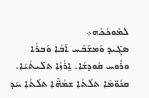ܠܡܽܘܟܳܟܶܗ܀
ܣܓܺܝܕ ܘܰܡܫܰܒܰܚ ܐܰܒܳܐ ܘܰܒܪܳܐ ܘܪܽܘܚ ܩܽܘܕܫܳܐ. ܐ̱ܪܳܙܳܐ ܬܠܺܝܬܳܝܳܐ. ܩܢܽܘ̈ܡܶܐ ܬܠܳܬܳܐ ܫܡܳܗ̈ܶܐ ܬܠܳܬܳܐ ܚܰܕ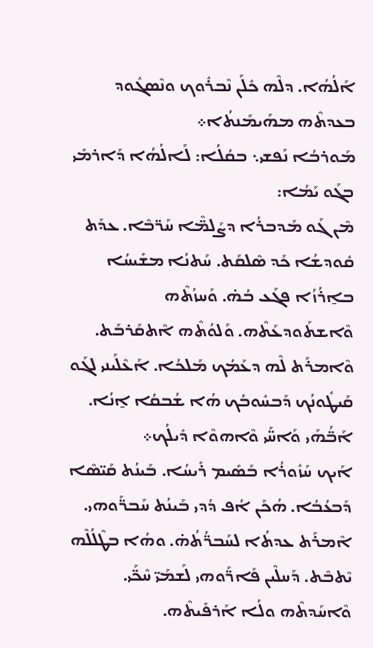ܐܰܠܳܗܳܐ. ܕܠܶܗ ܟܽܠܰܢ ܢܶܒܪܽܘܟ ܘܢܶܣܓܽܘܕ ܒܥܕܬܶܗ ܡܗܰܝܡܰܢܬܳܐ܀
ܡܰܘܪܒܳܐ ܢܰܦܫܝ܆ ܒܩܳܠܳܐ: ܠܰܐܠܳܗܳܐ ܕܰܐܪܡܺܝ ܒܓܰܘ ܝܰܡܳܐ:
ܡܶܢ ܓܰܘ ܡܰܕܒܪܳܐ ܕܨܰܠܡ̈ܶܐ ܚܰܪ̈ܒܶܐ. ܥܕܰܬ ܩܽܘܕܫܳܐ ܟܰܕ ܣܶܠܩܰܬ. ܚܰܬܢܳܐ ܡܫܺܝܚܳܐ ܒܐ̱ܪܳܙܳܐ ܦܓܰܥ ܒܳܗ̇. ܘܰܚܙܳܬܶܗ ܘܶܐܫܬܰܘܕܥܰܬܶܗ. ܘܰܠܘܳܬܶܗ ܐܶܬܩܰܪܒܰܬ. ܘܶܐܡܪܰܬ ܠܶܗ ܕܥܰܡܳܟ ܡܰܠܟܳܐ. ܐܰܥܶܠܰܝܢܝ ܠܓܰܘ ܩܰܝܛܽܘܢܳܟ ܕܰܒܚܽܘܒܳܟ ܗܳܐ ܫܳܒܩܳܐ ܐ̱ܢܳܐ. ܐܰܒ̈ܳܗܰܝ ܘܰܐܚ̈ܰܝ ܘܶܐܗܘܶܐ ܕܺܝܠܳܟ܀
ܐܰܝܟ ܚܰܙܽܘܪܳܐ ܒܰܣܺܝܡ ܪܺܝܚܳܐ. ܒܰܝܢܳܬ ܩܰܝ̈ܣܶܐ ܕܰܒܥܳܒܳܐ. ܗܳܟܰܢ ܐܳܦ ܕܳܕܝ ܒܰܝܢܳܬ ܚܰܒܪ̈ܰܘܗܝ. ܐܶܡܪܰܬ ܥܕܬܳܐ ܠܚܰܒܪ̈ܳܬܳܗ̇. ܘܗܳܐ ܒܛܶܠܳܠܶܗ ܝܶܬܒܶܬ. ܕܰܚܠܶܝܢ ܦܺܐܪ̈ܰܘܗܝ ܠܰܫܡܰܝ̈ ܚܶܟ̈ܰܝ. ܘܶܐܚܰܕܬܶܗ ܘܠܳܐ ܐܰܪܦܺܝܬܶܗ.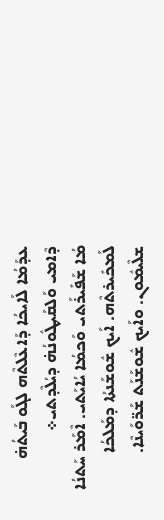ܥܕܰܡܳܐ ܠܰܐܝܟܳܐ ܕܰܐܥܶܠܬܶܗ ܠܓܰܘ ܒܰܝܬܳܗ̇ ܕܶܐܡܝ ܘܰܠܩܰܝܛܽܘܢܳܗ̇ ܕܝܳܠܶܕܬܝ܀
ܡܳܐ ܫܰܦܺܝܪܰܬܝ ܘܰܟܡܳܐ ܝܳܐܝܰܬܝ. ܐܶܡܰܪ ܚܰܬܢܳܐ ܠܰܡܟܺܝܪܬܶܗ. ܐܰܝܟ ܫܽܘܫܰܢܬܳܐ ܕܡܰܠܟܳܐ ܫܠܶܝܡܽܘܢ. ܘܐܰܝܟ ܫܽܘܫܰܢܰܬ ܫܰܪ̈ܘܰܝܢܶܐ.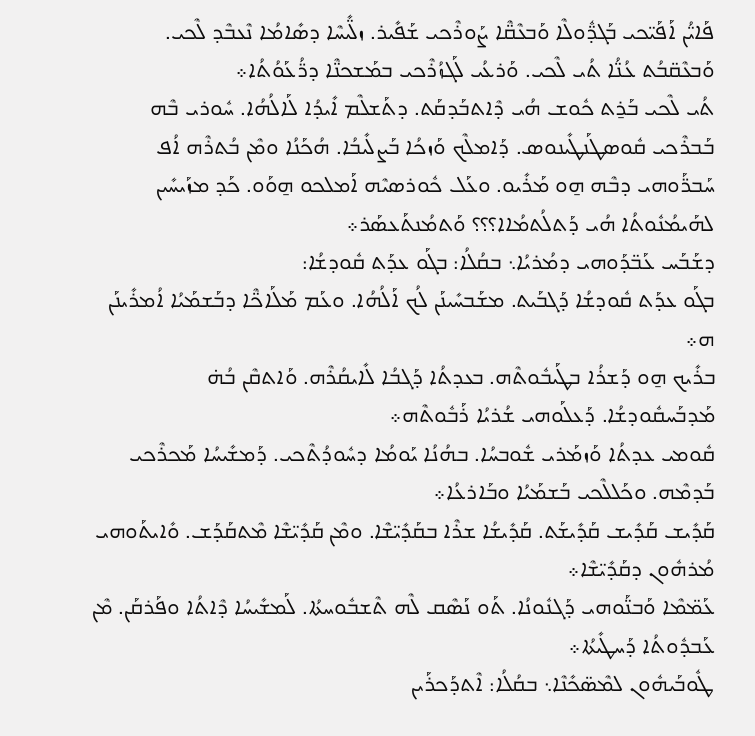ܦܰܐܝ̈ܳܢ ܐܰܦܰܝ̈ܟܝ ܒܰܓܕ̈ܽܘܠܶܐ ܘܰܒܥܶܩ̈ܶܐ ܨܰܘܪܶܟܝ ܫܰܦܺܝܪ. ܙܠ̈ܺܝܚܶܐ ܕܣܺܐܡܳܐ ܢܶܥܒܶܕ ܠܶܟܝ. ܘܰܒܥܶܩ̈ܒܳܬ ܥܳܢ̈ܳܐ ܬܳܝ ܠܶܟܝ. ܘܰܪܥܳܝ ܠܰܓܙܳܪܶܟܝ ܒܡܰܫܟܢ̈ܶܐ ܕܪ̈ܳܥܰܘܳܬܳܐ܀
ܬܳܝ ܠܶܟܝ ܒܰܪ̱ܬ ܟܽܘܫ ܗܳܝ ܕܶܐܬܒܰܕܩܰܬ. ܕܬܰܫܠܶܡ ܐܺܝܕܳܐ ܠܰܐܠܳܗܳܐ. ܚܽܘܪܝ ܒܶܗ ܒܰܒܪܶܟܝ ܩܽܘܣܛܰܢܛܺܝܢܘܣ. ܕܰܐܡܠܶܟ ܘܰܙܟܳܐ ܒܰܨܠܺܝܒܳܐ. ܗܳܟܰܢܳܐ ܘܡܶܢ ܒܳܬܪܶܗ ܐܳܦ ܚܰܒܪ̈ܰܘܗܝ ܕܒܶܗ ܗ̱ܘ ܡܰܪܺܝܘ. ܘܥܰܠ ܟܽܘܪܣܝܶܗ ܐܰܡܠܟܘ ܗ̱ܘܰܘ. ܟܰܕ ܡܙܰܝܚܺܝܢ ܠܗܰܝܡܳܢܽܘܬܳܐ ܗܳܝ ܕܰܬܠܳܬܡܳܐܐ؟؟؟ ܘܰܬܡܳܢܬܰܥܣܰܪ܀
ܕܫܰܒܰܚ ܥܰܒ̈ܕܰܘܗܝ ܕܡܳܪܝܳܐ܆ ܒܩܳܠܳܐ: ܒܓܰܘ ܥܕܰܬ ܩܽܘܕܫܳܐ:
ܒܓܰܘ ܥܕܰܬ ܩܽܘܕܫܳܐ ܕܰܓܒܰܝܬ. ܡܫܰܒܚܺܝܢܰܢ ܠܳܟ ܐܰܠܳܗܳܐ. ܘܥܰܡ ܡܰܠܰܐܟ̈ܶܐ ܕܒܰܫܡܰܝܳܐ ܐܳܡܪܺܝܢܰܢ ܗ܀
ܒܪܺܝܟ ܗ̱ܘ ܕܰܫܪܳܐ ܒܛܰܝܒܽܘܬܶܗ. ܒܥܕܬܳܐ ܕܰܓܒܳܐ ܠܺܐܝܩܳܪܶܗ. ܘܰܐܬܩܶܢ ܒܳܗ̇ ܡܰܕܒܰܚܩܽܘܕܫܳܐ. ܕܰܥܠܰܘܗܝ ܫܳܪܝܳܐ ܪܰܒܽܘܬܶܗ܀
ܩܽܘܡܝ ܥܕܬܳܐ ܘܰܙܡܰܪܝ ܫܽܘܒܚܳܐ. ܒܗܳܢܳܐ ܝܰܘܡܳܐ ܕܚܽܘܕܳܬܶܟܝ. ܕܰܡܫܺܝܚܳܐ ܡܰܟܪܶܟܝ ܒܰܕܡܶܗ. ܘܟܰܠܠܶܟܝ ܒܰܫܡܰܝܳܐ ܘܒܰܐܪܥܳܐ܀
ܩܰܕܺܝܫ ܩܰܕܺܝܫ ܩܰܕܺܝܫܰܬ. ܩܰܕܺܝܫܳܐ ܫܪܶܐ ܒܩܰܕܺܝ̈ܫܶܐ. ܘܡܶܢ ܩܰܕܺܝ̈ܫܶܐ ܡܶܬܩܰܕܰܫ. ܘܺܐܝܬܰܘܗܝ ܡܳܪܗܽܘܢ ܕܩܰܕܺܝ̈ܫܶܐ܀
ܥܰܡ̈ܡܶܐ ܘܰܒܢ̈ܰܘܗܝ ܕܰܓܢܽܘܢܳܐ. ܬܰܘ ܢܰܣܶܩ ܠܶܗ ܬܶܫܒܽܘܚܬܳܐ. ܠܰܡܫܺܝܚܳܐ ܕܶܐܬܳܐ ܘܦܰܪܩܰܢ. ܡܶܢ ܥܰܒܕܽܘܬܳܐ ܕܰܚܛܺܝܬܳܐ܀
ܛܽܘܒܰܝܗܽܘܢ ܠܡܶܣ̈ܟܺܢܶܐ܆ ܒܩܳܠܳܐ: ܐܶܬܕܰܟܪܰܝܢ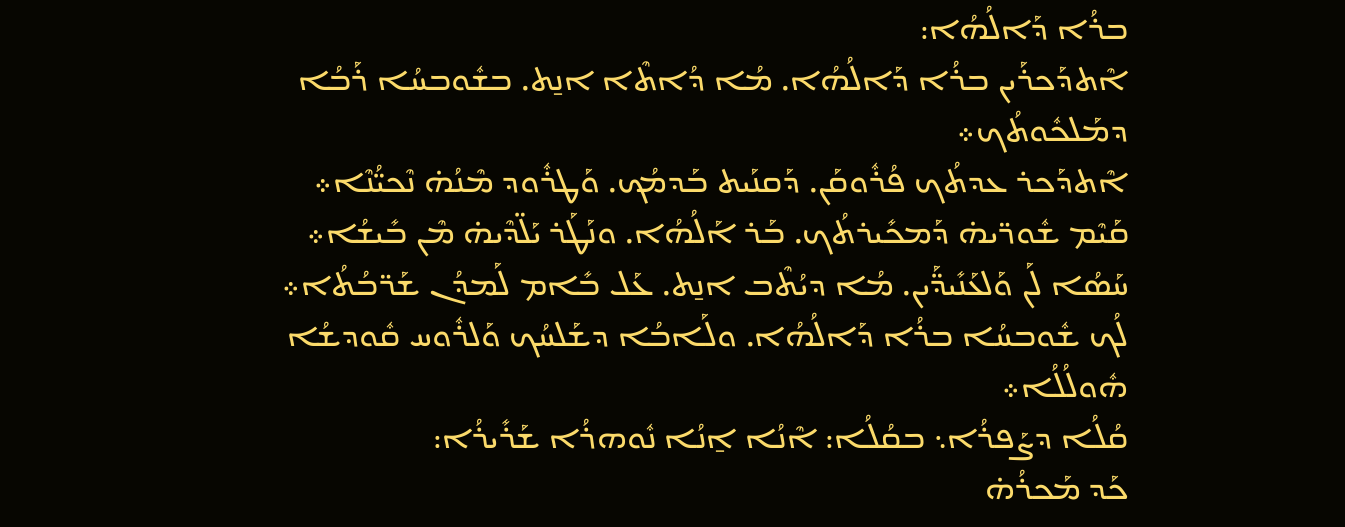ܒܪܳܐ ܕܰܐܠܳܗܳܐ:
ܐܶܬܕܰܟܪܰܝܢ ܒܪܳܐ ܕܰܐܠܳܗܳܐ. ܡܳܐ ܕܳܐܬܶܐ ܐܢ̱ܬ. ܒܫܽܘܒܚܳܐ ܪܰܒܳܐ ܕܡܰܠܟܽܘܬܳܟ܀
ܐܶܬܕܰܟܪ ܥܕܬܳܟ ܦܳܪܽܘܩܰܢ. ܕܰܩܢܰܝܬ ܒܰܕܡܳܟ. ܘܰܛܪܽܘܕ ܡܶܢܳܗ̇ ܢܶܟܝ̈ܳܢܶܐ܀
ܩܰܝܶܡ ܫܽܘܪ̈ܝܗ̇ ܕܰܡܟܺܝܪܬܳܟ. ܒܰܪ ܐܰܠܳܗܳܐ. ܘܢܰܛܰܪ ܝܰܠ̈ܕܶܝܗ̇ ܡܶܢ ܒܺܝܫܳܐ܀
ܚܰܣܳܐ ܠܰܢ ܘܰܠܥܰܢܺܝܕ̈ܰܝܢ. ܡܳܐ ܕܝܳܬܶܒ ܐܢ̱ܬ. ܥܰܠ ܒܺܐܡ ܠܰܡܕܳܢ ܫܰܪ̈ܒܳܬܳܐ܀
ܠܳܟ ܫܽܘܒܚܳܐ ܒܪܳܐ ܕܰܐܠܳܗܳܐ. ܘܠܰܐܒܳܐ ܕܫܰܠܚܳܟ ܘܰܠܪܽܘܚ ܩܽܘܕܫܳܐ ܗܽܘܠܳܠܳܐ܀
ܩܳܠܳܐ ܕܨܰܦܪܳܐ܆ ܒܩܳܠܳܐ: ܐܶܢܳܐ ܐ̱ܢܳܐ ܢܽܘܗܪܳܐ ܫܰܪܺܝܪܳܐ:
ܟܰܕ ܡܰܟܪܳܗ̇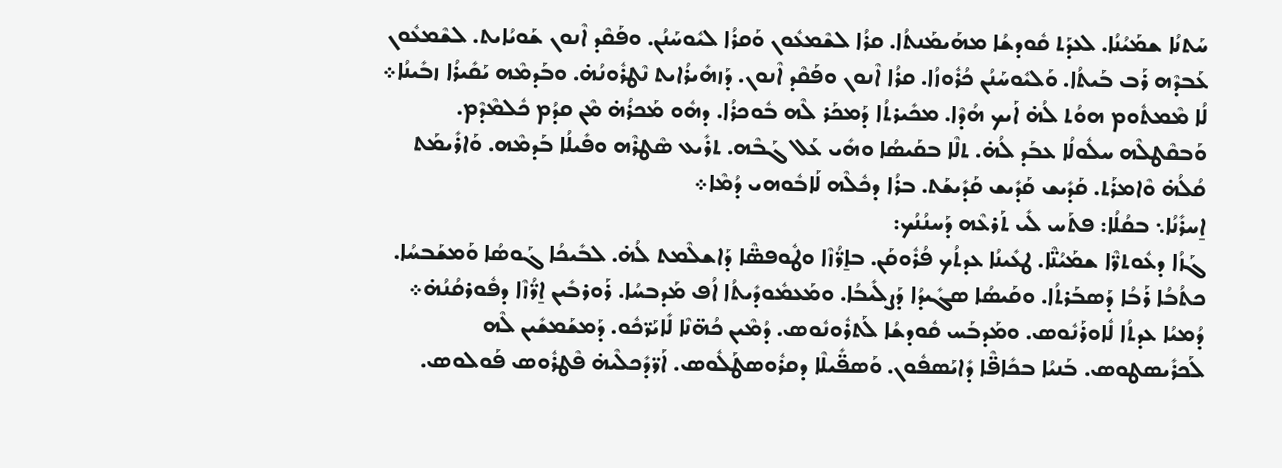ܚܰܬܢܳܐ ܫܡܰܝܳܢܳܐ. ܠܥܕܰܬ ܩܽܘܕܫܳܐ ܡܗܰܝܡܰܢܬܳܐ. ܩܪܳܐ ܠܫܶܡܥܽܘܢ ܘܰܩܪܳܐ ܠܝܽܘܚܰܢܳܢ. ܘܦܰܩܶܕ ܐܶܢܘܢ ܫܰܘܝܳܐܝܬ. ܠܫܶܡܥܽܘܢ ܥܰܒܕܶܗ ܪܰܒ ܒܰܝܬܳܐ. ܘܰܠܝܽܘܚܰܢܳܢ ܟܳܪܽܘܙܳܐ. ܩܪܳܐ ܐܶܢܘܢ ܘܦܰܩܶܕ ܐܶܢܘܢ. ܕܰܙܗܺܝܪܳܐܝܬ ܢܶܛܪܽܘܢܳܗ̇. ܘܒܰܕܡܶܗ ܝܰܩܺܝܪܳܐ ܙܒܺܝܢܳܐ܀
ܠܳܐ ܡܶܡܬܽܘܡ ܗܘܳܬ ܠܳܗ̇ ܐܰܝܟ ܗܳܕܶܐ. ܡܟܺܝܪܬܳܐ ܕܰܡܟܰܪ ܠܶܗ ܒܽܘܟܪܳܐ. ܕܗܽܘ ܡܰܟܪܳܗ̇ ܡܶܢ ܩܕܳܡ ܟܽܠܡܶܕܶܡ. ܘܰܒܩܶܛܠܶܗ ܚܠܽܘܠܳܐ ܥܒܰܕ ܠܳܗ̇. ܬܠܶܐ ܒܩܰܝܣܳܐ ܘܗܺܝ ܥܰܠ ܓܰܒܶܗ. ܬܪܺܝܥ ܣܶܛܪܶܗ ܘܦܺܝܠܳܐ ܒܰܕܡܶܗ. ܘܰܐܪܺܝܡܰܬ ܩܳܠܳܗ̇ ܘܶܐܡܪܰܬ. ܩܰܕܺܝܫ ܩܰܕܺܝܫ ܩܰܕܺܝܫܰܬ. ܒܪܳܐ ܕܟܽܠܶܗ ܠܰܐܒܽܘܗܝ ܕܳܡܶܐ܀
ܐ̱ܚܪܺܢܳܐ܆ ܒܩܳܠܳܐ: ܦܬܰܚ ܠܺܝ ܬܰܪܥܶܗ ܕܰܚܢܳܢܳܟ:
ܓܰܙܳܐ ܕܥܽܘܬܪ̈ܶܐ ܫܡܰܝܳܢ̈ܶܐ. ܛܥܺܝܢܳܐ ܥܕܬܳܟ ܦܳܪܽܘܩܰܢ. ܒܐ̱ܪ̈ܳܙܶܐ ܘܛܽܘܦܣ̈ܶܐ ܕܰܐܫܠܶܡܬ ܠܳܗ̇. ܠܒܺܝܟܳܐ ܓܰܘܣܳܐ ܘܰܡܫܰܒܚܳܐ. ܟܬܳܒܳܐ ܪܰܒܳܐ ܕܰܣܒܰܪܬܳܐ. ܘܩܰܝܣܳܐ ܣܓܺܝܕܳܐ ܕܰܨܠܺܝܒܳܐ. ܘܡܰܥܡܽܘܕܺܝܬܳܐ ܐܳܦ ܡܰܕܒܚܳܐ. ܪܰܘܪܒܺܝܢ ܐ̱ܪ̈ܳܙܶܐ ܕܦܽܘܪܩܳܢܳܗ̇܀
ܕܳܡܝܳܐ ܥܕܬܳܐ ܠܽܐܘܪܰܢܽܘܣ. ܘܡܰܕܒܰܚ ܩܽܘܕܫܳܐ ܠܰܬܪܽܘܢܽܘܣ. ܕܳܡܶܝܢ ܟܳܗ̈ܢܶܐ ܠܺܐܝܰܪ̈ܟܽܘ. ܕܰܡܫܰܡܫܺܝܢ ܠܶܗ ܠܰܟܪܺܝܣܛܘܣ. ܒܰܢܝܳܐ ܒܟܺܐܦ̈ܶܐ ܕܺܐܝܰܣܦܽܘܢ. ܘܰܣܦ̈ܺܝܠܶܐ ܕܩܪܽܘܣܛܰܠܽܘܣ. ܐܰܪ̈ܕܺܟܠܶܝܗ̇ ܦܶܛܪܽܘܣ ܦܰܘܠܘܣ.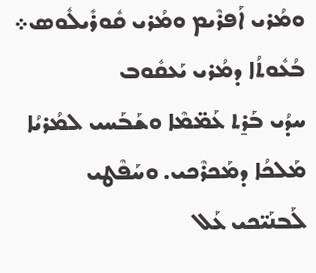ܘܡܳܪܝ ܐܰܦܪܶܝܡ ܘܡܳܪܝ ܩܽܘܪܺܝܠܽܘܣ܀
ܒܳܥܽܘܬܳܐ ܕܡܳܪܝ ܝܰܥܩܽܘܒ
ܚܕܳܝ ܒܰܪ̱ܬ ܥܰܡ̈ܡܶܐ ܘܫܰܒܰܚܝ ܠܡܳܪܝܳܐ ܡܰܠܟܳܐ ܕܡܰܟܪܶܟܝ. ܘܚܰܦܶܛܝ ܠܰܒܢܰܝ̈ܟܝ ܥܰܠ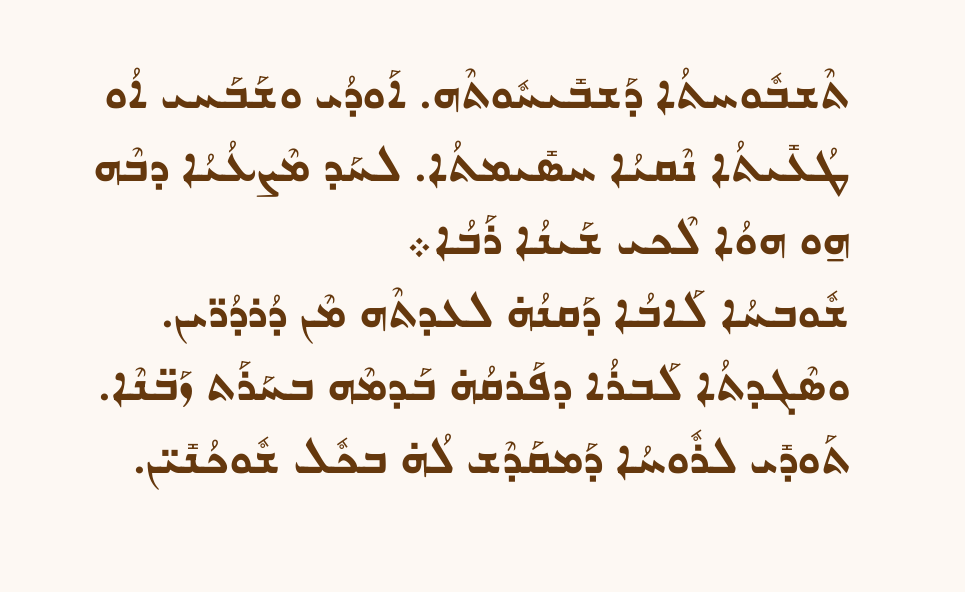ܬܶܫܒܽܘܚܬܳܐ ܕܰܫܒܺܝܚܽܘܬܶܗ. ܐܰܘܕܳܝ ܘܫܰܒܰܚܝ ܐܳܘ ܛܳܥܺܝܬܳܐ ܢܶܩܝܳܐ ܚܣܺܝܡܬܳܐ. ܠܚܰܕ ܡܶܨܥܳܝܳܐ ܕܒܶܗ ܗ̱ܘ ܗܘܳܐ ܠܶܟܝ ܫܰܝܢܳܐ ܪܰܒܳܐ܀
ܫܽܘܒܚܳܐ ܠܰܐܒܳܐ ܕܰܩܢܳܗ̇ ܠܥܕܬܶܗ ܡܶܢ ܕܳܪܕܳܪ̈ܝܢ. ܘܣܶܓܕܬܳܐ ܠܰܒܪܳܐ ܕܦܰܪܩܳܗ̇ ܒܰܕܡܶܗ ܒܚܰܪܰܬ ܙܰܒ̈ܢܶܐ. ܬܰܘܕܺܝ ܠܪܽܘܚܳܐ ܕܰܡܩܰܕܶܫ ܠܳܗ̇ ܒܟܽܠ ܫܽܘܟܳܢܺܝ̈ܢ.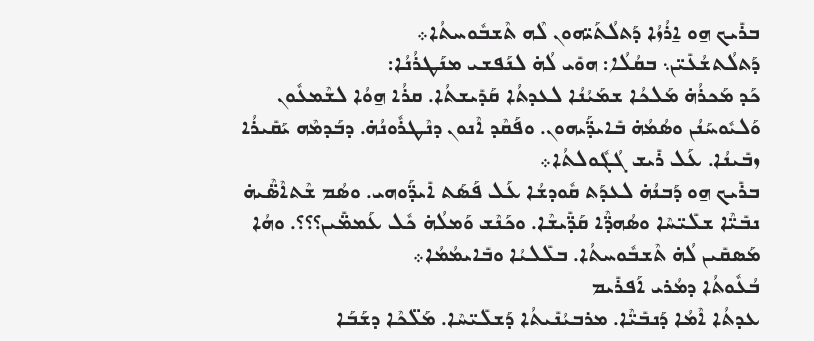ܒܪܺܝܟ ܗ̱ܘ ܐ̱ܪܳܙܳܐ ܕܰܬܠܳܬܰܝ̈ܗܘܢ ܠܶܗ ܬܶܫܒܽܘܚܬܳܐ܀
ܕܰܬܠܳܬܫܳܥܺܝ̈ܢ܆ ܒܩܳܠܳܐ: ܗܘܺܝ ܠܳܗ̇ ܠܢܰܦܫܝ ܡܢܰܛܪܳܢܳܐ:
ܟܰܕ ܡܰܟܪܳܗ̇ ܡܰܠܟܳܐ ܫܡܰܝܳܢܳܐ ܠܥܕܬܳܐ ܩܰܕܺܝܫܬܳܐ. ܩܪܳܐ ܗ̱ܘܳܐ ܠܫܶܡܥܽܘܢ ܘܰܠܝܽܘܚܰܢܳܢ ܘܣܳܡܳܗ̇ ܒܺܐܝܕ̈ܰܝܗܘܢ. ܘܦܰܩܶܕ ܐܶܢܘܢ ܕܢܶܛܪܽܘܢܳܗ̇. ܕܒܰܕܡܶܗ ܝܰܩܺܝܪܳܐ ܙܒܺܝܢܳܐ. ܥܰܠ ܪܺܝܫ ܓܳܓܽܘܠܬܳܐ܀
ܒܪܺܝܟ ܗ̱ܘ ܕܰܒܢܳܗ̇ ܠܥܕܰܬ ܩܽܘܕܫܳܐ ܥܰܠ ܦܰܣܰܬ ܐܺܝܕ̈ܰܘܗܝ. ܘܣܳܡ ܫܶܬܐܶܣ̈ܶܝܗ̇ ܢܒܺܝ̈ܶܐ ܫܠܺܝ̈ܚܶܐ ܘܣܳܗܕ̈ܶܐ ܩܰܕ̈ܺܝܫܶܐ. ܘܟܰܢܶܫ ܘܰܡܠܳܗ̇ ܟܽܠ ܥܰܡܡ̈ܺܝܢ؟؟؟. ܘܗܳܐ ܡܰܣܩܺܝܢ ܠܳܗ̇ ܬܶܫܒܽܘܚܬܳܐ. ܒܠܺܠܝܳܐ ܘܒܺܐܝܡܳܡܳܐ܀
ܒܳܥܽܘܬܳܐ ܕܡܳܪܝ ܐܰܦܪܺܝܡ
ܥܕܬܳܐ ܐܶܡܳܐ ܕܰܢܒܺܝ̈ܶܐ. ܡܪܒܝܳܢܺܝܬܳܐ ܕܰܫܠܺܝ̈ܚܶܐ. ܡܰܠ̈ܟܶܐ ܕܫܰܒܰܐ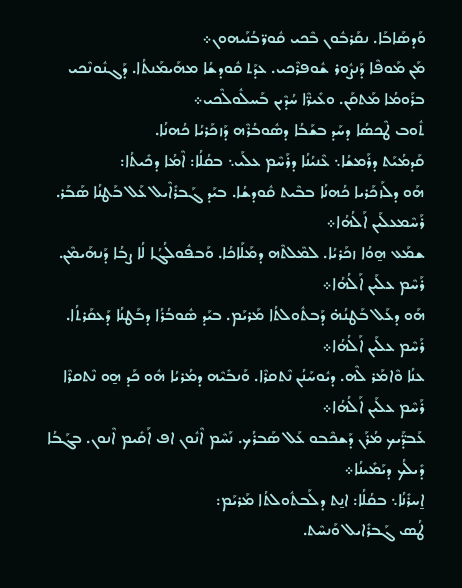ܘܰܕܣܰܐܒܰܐ. ܢܩܰܪܒܽܘܢ ܒܶܟܝ ܩܽܘܪ̈ܒܳܢܰܝܗܘܢ܀
ܡܰܢ ܡܰܘܦܶܐ ܕܰܢܨܽܘܪ ܫܽܘܦܪܶܟܝ. ܥܕܰܬ ܩܽܘܕܫܳܐ ܡܗܰܝܡܰܢܬܳܐ. ܕܰܓܢܽܘܢܶܟܝ ܒܪܰܘܡܳܐ ܡܰܬܩܰܢ. ܘܥܺܝܪ̈ܶܐ ܚܳܕܶܝܢ ܒܰܚܠܽܘܠܶܟܝ܀
ܬܽܘܒ ܛܶܟܣܳܐ ܕܚܰܕ ܒܫܰܒܳܐ ܕܣܽܘܒܳܪܶܗ ܕܰܙܟܰܪܝܳܐ ܟܳܗܢܳܐ.
ܩܰܕܡܳܝܰܬ ܕܪܰܡܫܳܐ܆ ܥܶܢܝܳܢܳܐ ܕܪܰܚܶܡ ܥܠܰܝ܆ ܒܩܳܠܳܐ: ܐܶܡܳܐ ܕܟܺܝܬܳܐ:
ܗܰܘ ܕܠܰܙܟܰܪܝܐ ܟܳܗܢܳܐ ܒܒܶܝܬ ܩܽܘܕܫܳܐ. ܒܝܰܕ ܓܰܒܪܺܐܶܝܠ ܥܰܠ ܒܰܛܢܳܐ ܣܰܒܰܪ. ܪܰܚܶܡܥܠܰܝܢ ܐܰܠܳܗܳܐ܀
ܫܡܰܥ ܗ̱ܘܳܐ ܙܟܰܪܝܳܐ. ܠܡܶܠܬܶܗ ܕܡܰܠܰܐܟܳܐ. ܘܰܒܦܽܘܠܳܓܳܐ ܠܳܐ ܨܒܳܐ ܕܰܢܗܰܝܡܶܢ. ܪܰܚܶܡ ܥܠܰܝܢ ܐܰܠܳܗܳܐ܀
ܗܰܘ ܕܥܰܠ ܒܰܛܢܳܗ̇ ܕܰܒܬܽܘܠܬܳܐ ܡܰܪܝܰܡ. ܒܝܰܕ ܣܽܘܒܳܪܳܐ ܕܒܰܛܢܳܐ ܕܰܥܩܰܪܬܳܐ. ܪܰܚܶܡ ܥܠܰܝܢ ܐܰܠܳܗܳܐ܀
ܥܢܳܐ ܘܶܐܡܰܪ ܠܶܗ. ܕܝܽܘܚܰܢܳܢ ܢܶܬܩܪܶܐ. ܘܰܢܒܺܝܶܗ ܕܡܳܪܝܳܐ ܗܽܘ ܟܰܕ ܗ̱ܘ ܢܶܬܩܪܶܐ ܪܰܚܶܡ ܥܠܰܝܢ ܐܰܠܳܗܳܐ܀
ܥܰܒܕ̈ܰܝܟ ܡܳܪܰܢ ܕܰܫܟܶܒܘ ܥܰܠ ܣܰܒܪܳܟ. ܢܰܚܶܡ ܐܶܢܽܘܢ ܐܦ ܐܰܩܺܝܡ ܐܶܢܘܢ. ܒܓܰܒܳܐ ܕܺܝܠܳܟ ܕܝܰܡܺܝܢܳܐ܀
ܐ̱ܚܪܺܢܳܐ܆ ܒܩܳܠܳܐ: ܐܢ̱ܬ ܕܠܰܒܬܽܘܠܬܳܐ ܡܰܪܝܰܡ:
ܛܳܣ ܓܰܒܪܺܐܝܠ ܘܰܢܚܶܬ.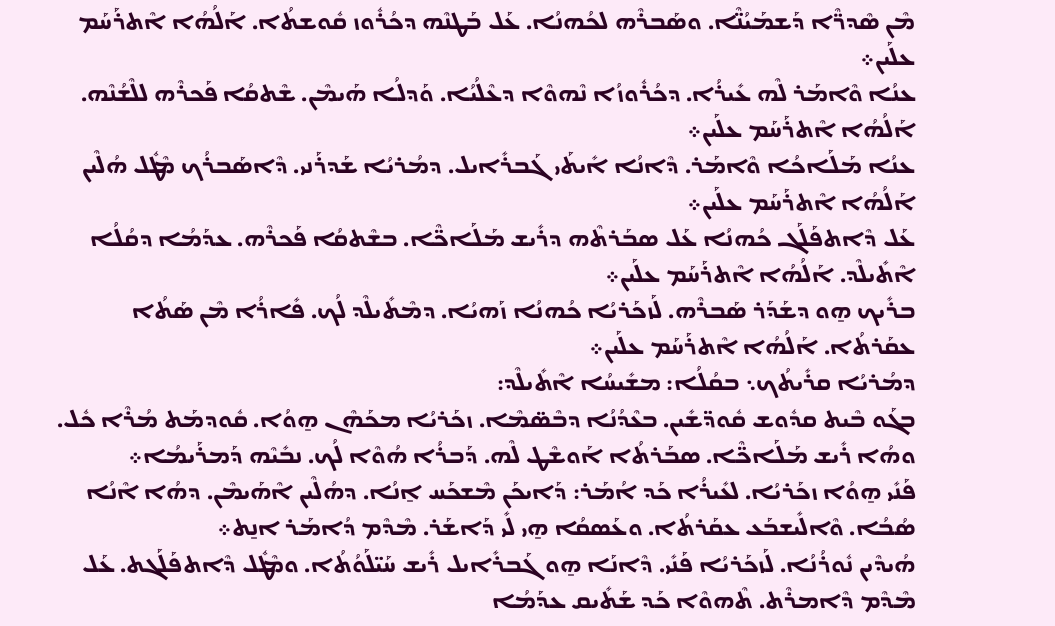ܡܶܢ ܣܶܕܪ̈ܶܐ ܕܰܫܡܰܝܳܢ̈ܶܐ. ܘܣܰܒܪܶܗ ܠܟܳܗܢܳܐ. ܥܰܠ ܒܰܛܢܶܗ ܕܟܳܪܽܘܙ ܩܽܘܫܬܳܐ. ܐܰܠܳܗܳܐ ܐܶܬܪܰܚܰܡ ܥܠܰܝܢ܀
ܥܢܳܐ ܘܶܐܡܰܪ ܠܶܗ ܥܺܝܪܳܐ. ܕܟܳܪܽܘܙܳܐ ܢܶܗܘܶܐ ܕܥܶܠܳܝܳܐ. ܘܰܕܠܳܐ ܗܰܝܡܶܢ. ܫܶܬܩܳܐ ܦܰܟܪܶܗ ܠܠܶܫܳܢܶܗ. ܐܰܠܳܗܳܐ ܐܶܬܪܰܚܰܡ ܥܠܰܝܢ܀
ܥܢܳܐ ܡܰܠܰܐܟܳܐ ܘܶܐܡܰܪ. ܕܶܐܢܳܐ ܐܺܝܬܰܝ ܓܰܒܪܺܐܝܠ. ܕܡܳܪܝܳܐ ܫܰܕܪܰܢܝ. ܕܶܐܣܰܒܪܳܟ ܡܶܛܽܠ ܗܳܠܶܝܢ ܐܰܠܳܗܳܐ ܐܶܬܪܰܚܰܡ ܥܠܰܝܢ܀
ܥܰܠ ܕܶܐܬܦܰܠܰܓ ܟܳܗܢܳܐ ܥܰܠ ܣܒܰܪܬܶܗ ܕܪܺܝܫ ܡܰܠܰܐܟ̈ܶܐ. ܒܫܶܬܩܳܐ ܦܰܟܪܶܗ. ܥܕܰܡܳܐ ܕܩܳܠܳܐ ܐܶܬܺܝܠܶܕ. ܐܰܠܳܗܳܐ ܐܶܬܪܰܚܰܡ ܥܠܰܝܢ܀
ܒܪܺܝܟ ܗ̱ܘ ܕܫܰܕܰܪ ܣܰܒܪܶܗ. ܠܰܙܟܰܪܝܳܐ ܟܳܗܢܳܐ ܙܰܗܝܳܐ. ܕܡܶܬܺܝܠܶܕ ܠܳܟ. ܦܺܐܪܳܐ ܡܶܢ ܣܰܬܳܐ ܥܩܰܪܬܳܐ. ܐܰܠܳܗܳܐ ܐܶܬܪܰܚܰܡ ܥܠܰܝܢ܀
ܕܡܳܪܝܳܐ ܩܪܺܝܬܳܟ܆ ܒܩܳܠܳܐ: ܡܫܺܝܚܳܐ ܐܶܬܺܝܠܶܕ:
ܒܓܰܘ ܒܶܝܬ ܩܕܽܘܫ ܩܽܘܕ̈ܫܺܝܢ. ܒܥܶܕܳܢܳܐ ܕܒܶܣ̈ܡܶܐ. ܙܟܰܪܝܳܐ ܡܟܰܗܶܢ ܗ̱ܘܳܐ. ܩܽܘܕܡܰܬ ܡܳܪܶܐ ܟܽܠ. ܘܗܳܐ ܪܺܝܫ ܡܰܠܰܐܟ̈ܶܐ. ܣܒܰܪܬܳܐ ܐܰܘܫܶܛ ܠܶܗ. ܕܰܒܪܳܐ ܗܳܘܶܐ ܠܳܟ. ܢܒܺܝܶܗ ܕܰܡܪܰܝܡܳܐ܀
ܦܰܢܺܝ ܗ̱ܘܳܐ ܙܟܰܪܝܳܐ. ܠܥܺܝܪܳܐ ܟܰܕ ܐܳܡܰܪ: ܕܰܐܝܟܰܢ ܡܶܫܟܰܚ ܐ̱ܢܳܐ. ܕܗܳܠܶܝܢ ܐܶܗܰܝܡܶܢ. ܕܗܳܐ ܐܶܢܳܐ ܣܳܒܳܐ. ܘܶܐܠܺܝܫܒܰܥ ܥܩܰܪܬܳܐ. ܘܥܰܣܩܳܐ ܗ̱ܝ ܠܺܝ ܕܰܐܫܰܪ. ܡܶܕܶܡ ܕܳܐܡܰܪ ܐܢ̱ܬ܀
ܗܳܝܕܶܝܢ ܢܽܘܪܳܢܳܐ. ܠܰܙܟܰܪܝܳܐ ܦܰܢܺܝ. ܕܶܐܢܰܐ ܗ̱ܘ ܓܰܒܪܺܐܝܠ ܪܺܝܫ ܚܰܝ̈ܠܰܘܳܬܳܐ. ܘܡܶܛܽܠ ܕܶܐܬܦܰܠܰܓܬ. ܥܰܠ ܡܶܕܶܡ ܕܶܐܡܪܶܬ. ܬܶܗܘܶܐ ܟܰܕ ܫܰܬܺܝܩ ܥܕܰܡܳܐ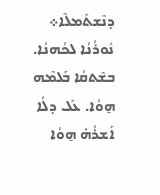ܕܢܶܫܬܰܡܠܶܐ܀
ܢܽܘܪܳܢܳܐ ܠܟܳܗܢܳܐ. ܒܫܶܬܩܳܐ ܒܰܠܡܶܗ ܗ̱ܘܳܐ. ܥܰܠ ܕܠܳܐ ܐܰܫܪܳܗ̇ ܗ̱ܘܳܐ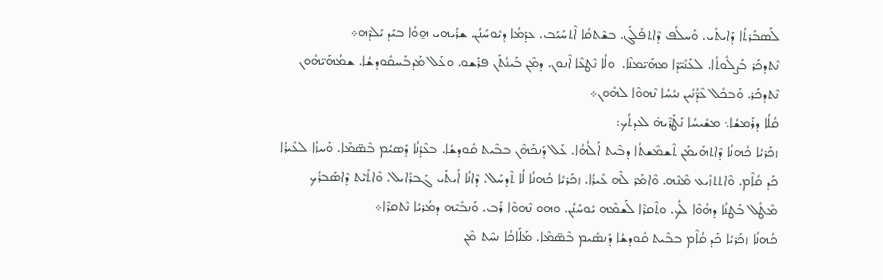ܠܰܣܒܰܪܬܳܐ ܕܰܐܝܬܺܝ. ܘܰܚܠܳܦ ܕܶܐܬܦܰܠܰܓ. ܒܫܶܬܩܳܐ ܐܶܬܚܰܝܰܒ. ܥܕܰܡܳܐ ܕܝܽܘܚܰܢܳܢ. ܫܪܳܝܗܝ ܗ̱ܘܳܐ ܒܝܰܕ ܝܰܠܕܶܗ܀
ܢܶܬܕܟܰܪ ܒܰܨܠܽܘܬܳܐ. ܠܥܰܢܺܝ̈ܕܶܐ ܡܗܰܝ̈ܡܢܶܐ.  ܘܠܳܐ ܢܶܛܥܶܐ ܐܶܢܘܢ. ܕܡܶܢ ܒܰܝܢܳܬܰܢ ܦܪܰܫܘ. ܘܥܰܠ ܡܰܕܒܰܚܩܽܘܕܫܳܐ. ܫܡܳܗܰܝ̈ܗܽܘܢ ܢܶܬܕܟܰܪ. ܘܰܒܟܽܠ ܥܶܕ̈ܳܢܺܝܢ ܢܝܳܚܳܐ ܢܶܗܘܶܐ ܠܗܽܘܢ܀
ܩܳܠܳܐ ܕܪܰܡܫܳܐ܆ ܡܫܺܝܚܳܐ ܢܰܛܰܪܶܝܗ̇ ܠܥܕܬܳܟ:
ܙܟܰܪܝܳܐ ܟܳܗܢܳܐ ܕܶܐܬܗܰܝܡܰܢ ܬܶܫܡܶܫܬܳܐ ܕܒܶܝܬ ܐܰܠܳܗܳܐ. ܥܰܠ ܕܰܢܟܰܗܶܢ ܒܒܶܝܬ ܩܽܘܕܫܳܐ. ܒܥܶܕܳܢܳܐ ܕܰܣܝܳܡ ܒܶܣ̈ܡܶܐ. ܘܰܚܙܳܐ ܠܥܺܝܪܳܐ ܟܰܕ ܩܳܐܶܡ. ܘܶܐܬܬܙܺܝܥ ܡܶܢܶܗ. ܘܶܐܡܰܪ ܠܶܗ ܥܺܝܪܳܐ. ܙܟܰܪܝܳܐ ܟܳܗܢܳܐ ܠܳܐ ܬܶܕܚܰܠ. ܕܶܐܢܳܐ ܐܺܝܬܰܝ ܓܰܒܪܺܐܝܠ. ܘܶܐܬܺܝ݉ܬ ܕܶܐܣܰܒܪܳܟ ܡܶܛܽܠ ܒܰܛܢܳܐ ܕܗܳܘܶܐ ܠܳܟ. ܘܬܶܩܪܶܐ ܠܰܫܡܶܗ ܝܽܘܚܰܢܳܢ. ܘܗܘ ܢܶܗܘܶܐ ܪܰܒ. ܘܰܢܒܺܝܶܗ ܕܡܳܪܝܳܐ ܢܶܬܩܪܶܐ܀
ܟܳܗܢܳܐ ܙܟܰܪܝܳܐ ܟܰܕ ܩܳܐܶܡ ܒܒܶܝܬ ܩܽܘܕܫܳܐ ܕܰܢܣܺܝܡ ܒܶܣ̈ܡܶܐ. ܡܰܠܰܐܟܳܐ ܢܚܶܬ ܡܶܢ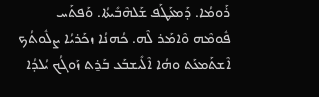ܪܰܘܡܳܐ. ܕܰܡܥܰܛܰܦ ܫܰܠܗܶܒܺܝܬܳܐ. ܘܰܦܬܰܚ ܦܽܘܡܶܗ ܘܶܐܡܰܪ ܠܶܗ. ܟܳܗܢܳܐ ܙܟܰܪܝܳܐ ܨܠܽܘܬܳܟ ܐܶܫܬܰܡܥܰܬ ܘܗܳܐ ܐܶܠܺܝܫܒܰܥ ܒܰܪ̱ܬ ܙܰܘܓܳܟ ܝܳܠܕܳܐ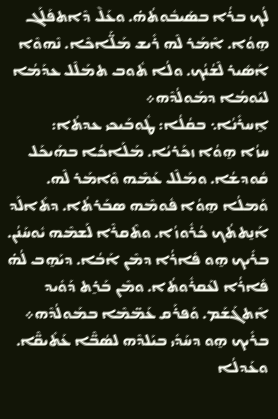ܠܳܟ ܒܪܳܐ ܒܣܰܝܒܽܘܬܳܗ̇. ܘܥܰܠ݉ ܕܶܐܬܦܰܠܰܓ ܗ̱ܘܳܐ. ܐܶܡܰܪ ܠܶܗ ܪܺܝܫ ܡܰܠ̈ܰܐܟܶܐ. ܢܶܗܘܶܐ ܐܰܣܺܝܪ ܠܶܫܳܢܳܟ. ܘܠܳܐ ܬܽܘܒ ܬܡܰܠܶܠ ܥܕܰܡܳܐ ܠܝܰܘܡܳܐ ܕܡܰܘܠܳܕܶܗ܀
ܐ̱ܚܪܺܢܳܐ܆ ܒܩܳܠܳܐ: ܛܽܘܒܰܝܟܝ ܥܕܬܳܐ:
ܚܙܳܐ ܗ̱ܘܳܐ ܙܟܰܪܝܳܐ. ܡܰܠܰܐܟܳܐ ܒܗܰܝܟܰܠ ܩܽܘܕܫܳܐ. ܘܡܰܠܶܠ ܥܰܡܶܗ ܘܶܐܡܰܪ ܠܶܗ. ܘܰܡܠܳܐ ܗ̱ܘܳܐ ܦܽܘܡܶܗ ܣܒܰܪܬܳܐ. ܕܬܺܐܠܰܕ ܐܰܢ̱ܬܬܳܟ ܟܳܪܽܘܙܳܐ. ܘܬܶܩܪܶܐ ܠܰܫܡܶܗ ܝܽܘܚܰܢܳܢ. ܒܪܺܝܟ ܗ̱ܘ ܦܺܐܪܳܐ ܕܡܶܢ ܐܰܒܳܐ. ܕܝܰܗ̱ܒ ܠܳܗ̇ ܦܺܐܪܳܐ ܠܥܰܩܪܽܘܬܳܐ. ܘܡܶܢ ܒܰܪ̱ܬ ܕܰܘܺܝܕ ܐܶܬܓܰܫܰܡ. ܘܰܦܪܰܩ ܥܰܡ̈ܡܶܐ ܒܡܰܘܠܳܕܶܗ܀
ܒܪܺܝܟ ܗ̱ܘ ܕܚܰܕܺܝ ܒܝܰܠܕܶܗ ܠܣܳܒ̈ܶܐ ܥܰܬܺܝܩ̈ܶܐ. ܘܥܰܕܠܳܐ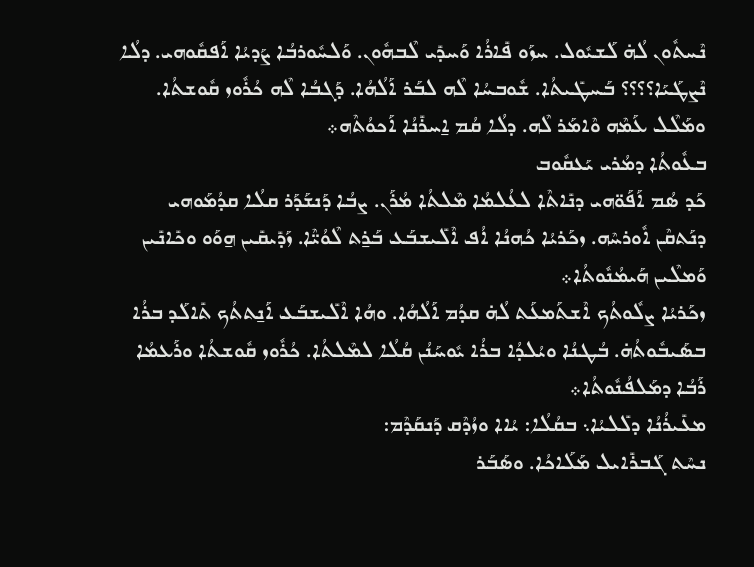ܢܶܚܬܽܘܢ ܠܳܗ̇ ܠܰܫܝܽܘܠ. ܚܙܰܘ ܦܺܐܪܳܐ ܘܰܚܕܺܝ ܠܶܒܗܽܘܢ. ܘܰܠܚܽܘܪܒܳܐ ܨܰܕܝܳܐ ܐܰܦܩܽܘܗܝ. ܕܠܳܐ ܢܶܨܛܰܝܰܐ؟؟؟؟ ܒܰܚܛܺܝܬܳܐ. ܫܽܘܒܚܳܐ ܠܶܗ ܠܒܰܪ ܐܰܠܳܗܳܐ. ܕܰܓܒܳܐ ܠܶܗ ܟܳܪܽܘܙ ܩܽܘܫܬܳܐ. ܘܡܰܠܶܠ ܥܰܡܶܗ ܘܶܐܡܰܪ ܠܶܗ. ܕܠܳܐ ܩܳܡ ܐ̱ܚܪܺܢܳܐ ܐܰܟܘܳܬܶܗ܀
ܒܥܽܘܬܳܐ ܕܡܳܪܝ ܝܰܥܩܽܘܒ
ܟܰܕ ܣܳܡ ܐܰܦܰܘ̈ܗܝ ܕܢܺܐܬܶܐ ܠܥܳܠܡܳܐ ܡܶܠܬܳܐ ܡܳܪܰܢ. ܨܒܳܐ ܕܰܢܫܰܕܰܪ ܩܠܳܐ ܩܕܳܡܰܘܗܝ ܕܢܰܬܩܶܢ ܐܽܘܪܚܶܗ. ܙܟܰܪܝܳܐ ܟܳܗܢܳܐ ܐܳܦ ܐܶܠܺܝܫܒܰܥ ܒܰܪ̱ܬ ܠܶܘܳܝ̈ܶܐ. ܙܰܕܺܝܩܺܝܢ ܗ̱ܘܰܘ ܘܟܺܐܢܺܝܢ ܘܰܡܠܶܝܢ ܗܰܝܡܳܢܽܘܬܳܐ܀
ܙܟܰܪܝܳܐ ܨܠܽܘܬܳܟ ܐܶܫܬܰܡܥܰܬ ܠܳܗ̇ ܩܕܳܡ ܐܰܠܳܗܳܐ. ܘܗܳܐ ܐܶܠܺܝܫܒܰܥ ܐܰܢ̱ܬܬܳܟ ܬܺܐܠܰܕ ܒܪܳܐ ܒܣܰܝܒܽܘܬܳܗ̇. ܒܳܛܢܳܐ ܘܝܳܠܕܳܐ ܒܪܳܐ ܝܽܘܚܰܢܳܢ ܩܳܠܳܐ ܠܡܶܠܬܳܐ. ܟܳܪܽܘܙ ܩܽܘܫܬܳܐ ܘܪܰܥܡܳܐ ܪܰܒܳܐ ܕܡܰܠܦܳܢܽܘܬܳܐ܀
ܡܥܺܝܪܳܢܳܐ ܕܠܺܠܝܳܐ܆ ܒܩܳܠܳܐ: ܝܳܐܐ ܘܙܳܕܶܩ ܕܰܢܩܰܕܶܡ:
ܢܚܶܬ ܓܰܒܪܺܐܝܠ ܡܰܠܰܐܟܳܐ. ܘܣܰܒܰܪ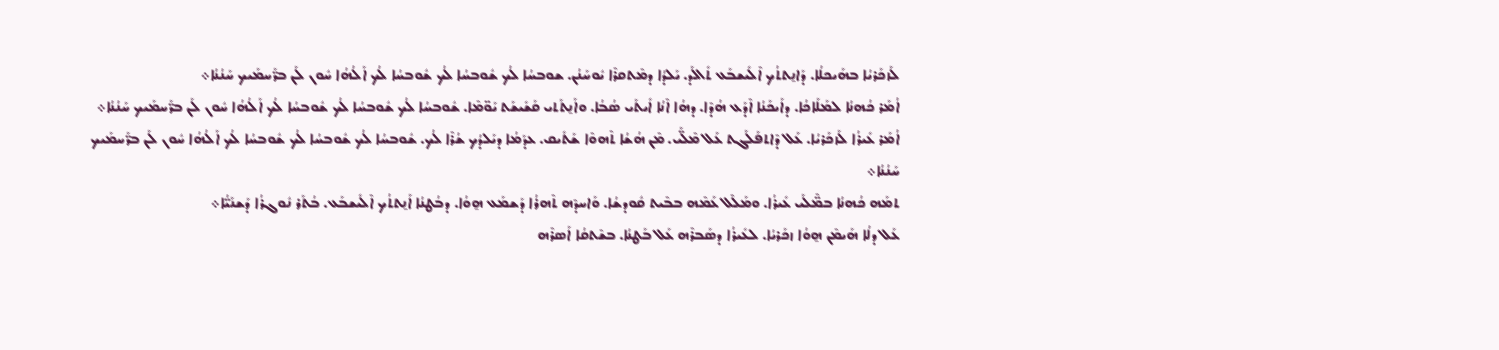ܠܰܙܟܰܪܝܳܐ ܒܗܰܝܟܠܳܐ. ܕܰܐܢ̱ܬܬܳܟ ܐܶܠܺܝܫܒܰܥ ܬܺܐܠܰܕ. ܝܰܠܕܳܐ ܕܡܶܬܩܪܶܐ ܝܽܘܚܰܢܳܢ. ܫܘܒܚܳܐ ܠܳܟ ܫܽܘܒܚܳܐ ܠܳܟ ܫܽܘܒܚܳܐ ܠܳܟ ܐܰܠܳܗܳܐ ܚܽܘܢ ܠܰܢ ܒܪ̈ܰܚܡܰܝܟ ܚܰܢܳܢܳܐ܀
ܐܳܡܰܪ ܟܳܗܢܳܐ ܠܡܰܠܰܐܟܳܐ. ܕܐܰܝܟܰܢܳܐ ܐܶܕܰܥ ܗܳܕܶܐ. ܕܗܳܐ ܐܶܢܳܐ ܐܺܝܬܰܝ ܣܳܒܳܐ. ܘܐܰܢ̱ܬܰܬܝ ܩܰܫܺܝܫܰܬ ܝܰܘ̈ܡܶܐ. ܫܽܘܒܚܳܐ ܠܳܟ ܫܽܘܒܚܳܐ ܠܳܟ ܫܽܘܒܚܳܐ ܠܳܟ ܐܰܠܳܗܳܐ ܚܽܘܢ ܠܰܢ ܒܪ̈ܰܚܡܰܝܟ ܚܰܢܳܢܳܐ܀
ܐܳܡܰܪ ܥܺܝܪܳܐ ܠܰܙܟܰܪܝܳܐ. ܥܰܠ ܕܶܐܬܦܰܠܰܓܬ ܥܰܠ ܡܶܠ̈ܰܝ. ܡܶܢ ܗܳܫܳܐ ܬܶܗܘܶܐ ܫܰܬܺܝܩ. ܥܕܰܡܳܐ ܕܝܰܠܕܳܟ ܫܳܪܶܐ ܠܳܟ. ܫܽܘܒܚܳܐ ܠܳܟ ܫܽܘܒܚܳܐ ܠܳܟ ܫܽܘܒܚܳܐ ܠܳܟ ܐܰܠܳܗܳܐ ܚܽܘܢ ܠܰܢ ܒܪ̈ܰܚܡܰܝܟ ܚܰܢܳܢܳܐ܀
ܬܡܰܗ ܟܳܗܢܳܐ ܒܡ̈ܶܠܰܝ ܥܺܝܪܳܐ. ܘܡܰܠܶܠ ܥܰܡܶܗ ܒܒܶܝܬ ܩܽܘܕܫܳܐ. ܘܰܐܚܕܶܗ ܬܶܗܪܳܐ ܕܰܫܡܰܥ ܗ̱ܘܳܐ. ܕܒܳܛܢܳܐ ܐܰܢ̱ܬܬܳܟ ܐܶܠܺܝܫܒܰܥ. ܒܳܬܰܪ ܢܽܘܓܪܳܐ ܕܰܫܢܰܝ̈ܳܐ܀
ܥܰܠ ܕܠܳܐ ܗܰܝܡܶܢ ܗ̱ܘܳܐ ܙܟܰܪܝܳܐ. ܠܥܺܝܪܳܐ ܕܣܰܒܪܶܗ ܥܰܠ ܒܰܛܢܳܐ. ܒܫܶܬܩܳܐ ܐܰܣܪܶܗ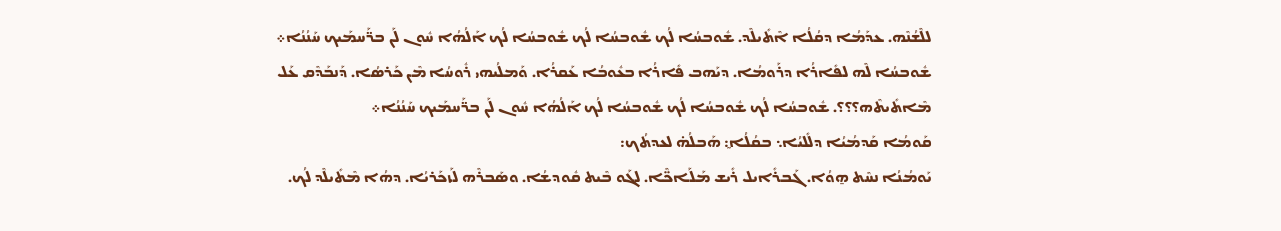ܠܠܶܫܳܢܶܗ. ܥܕܰܡܳܐ ܕܩܳܠܳܐ ܐܶܬܺܝܠܶܕ. ܫܽܘܒܚܳܐ ܠܳܟ ܫܽܘܒܚܳܐ ܠܳܟ ܫܽܘܒܚܳܐ ܠܳܟ ܐܰܠܳܗܳܐ ܚܽܘܢ ܠܰܢ ܒܪ̈ܰܚܡܰܝܟ ܚܰܢܳܢܳܐ܀
ܫܽܘܒܚܳܐ ܠܶܗ ܠܦܺܐܪܳܐ ܕܪܰܘܡܳܐ. ܕܝܰܗܒ ܦܺܐܪܳܐ ܒܥܽܘܒܳܐ ܥܰܩܪܳܐ. ܘܰܡܠܳܝܗܝ ܪܽܘܚܳܐ ܡܶܢ ܟܰܪܣܳܐ. ܕܰܢܒܰܕܶܩ ܥܰܠ ܡܶܐܬܺܝܬܶܗ؟؟؟. ܫܽܘܒܚܳܐ ܠܳܟ ܫܽܘܒܚܳܐ ܠܳܟ ܫܽܘܒܚܳܐ ܠܳܟ ܐܰܠܳܗܳܐ ܚܽܘܢ ܠܰܢ ܒܪ̈ܰܚܡܰܝܟ ܚܰܢܳܢܳܐ܀
ܩܰܘܡܳܐ ܩܰܕܡܳܝܳܐ ܕܠܺܠܝܳܐ܆ ܒܩܳܠܳܐ:̰ ܗܰܒܠܳܗ̇ ܠܥܕܬܳܟ:
ܝܰܘܡܳܢܳܐ ܢܚܶܬ ܗ̱ܘܳܐ. ܓܰܒܪܺܐܝܠ ܪܺܝܫ ܡܰܠܰܐܟ̈ܶܐ. ܠܓܰܘ ܒܶܝܬ ܩܽܘܕܫܳܐ. ܘܣܰܒܪܶܗ ܠܰܙܟܰܪܝܳܐ. ܕܗܳܐ ܡܶܬܺܝܠܶܕ ܠܳܟ.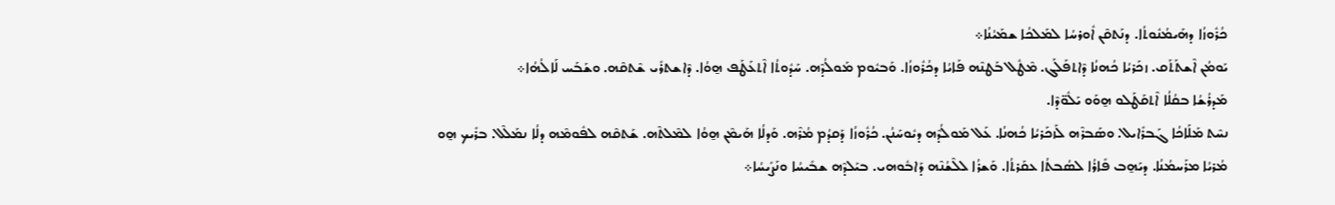ܟܳܪܽܘܙܳܐ ܕܗܰܝܡܳܢܽܘܬܳܐ. ܕܢܰܬܩܶܢ ܐܽܘܪܚܳܐ ܠܡܰܠܟܳܐ ܫܡܰܝܳܢܳܐ܀
ܝܰܘܡܳܢ ܐܶܫܬܰܬܰܩ. ܙܟܰܪܝܳܐ ܟܳܗܢܳܐ ܕܶܐܬܦܰܠܰܓ. ܡܶܛܽܠ ܒܰܛܢܶܗ ܦܰܐܝܳܐ ܕܟܳܪܽܘܙܳܐ. ܘܰܒܝܽܘܡ ܡܰܘܠܳܕܶܗ. ܚܰܕܽܘܬܳܐ ܐܶܬܥܰܛܰܦ ܗ̱ܘܳܐ. ܕܶܐܫܬܪܺܝ ܫܶܬܩܶܗ. ܘܫܰܒܰܚ ܠܰܐܠܳܗܳܐ܀
ܡܰܕܪܳܫܳܐ ܒܩܳܠܳܐ ܐܶܬܩܰܛܰܠܘ ܗ̱ܘܰܘ ܝܰܠܽܘ̈ܕܶܐ.
ܢܚܶܬ ܡܰܠܰܐܟܳܐ ܓܰܒܪܺܐܝܠ. ܘܣܰܒܪܶܗ ܠܰܙܟܰܪܝܳܐ ܟܳܗܢܳܐ. ܥܰܠ ܡܰܘܠܳܕܶܗ ܕܝܽܘܚܰܢܳܢ. ܟܳܪܽܘܙܳܐ ܕܰܩܕܳܡ ܡܳܪܶܗ. ܘܰܕܠܳܐ ܗܰܝܡܶܢ ܗ̱ܘܳܐ ܠܡܶܠܬܶܗ. ܫܰܬܩܶܗ ܠܦܽܘܡܶܗ ܕܠܳܐ ܢܡܰܠܶܠ. ܒܪܺܝܟ ܗ̱ܘ ܡܳܪܝܳܐ ܡܪܰܚܡܳܢܳܐ. ܕܝܰܗ̱ܒ ܦܺܐܪܳܐ ܠܣܳܒܬܳܐ ܥܩܰܪܬܳܐ. ܘܰܫܪܳܐ ܠܠܶܫܳܢܶܗ ܕܰܐܒܽܘܗܝ. ܒܝܰܠܕܶܗ ܫܒܺܝܚܳܐ ܘܢܰܨܺܝܚܳܐ܀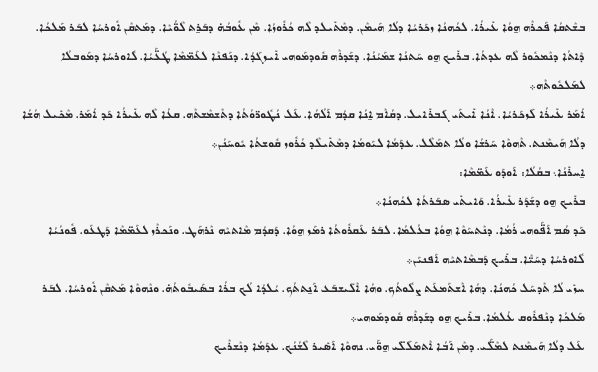ܒܫܶܬܩܳܐ ܦܰܟܪܶܗ ܗ̱ܘܳܐ ܥܺܝܪܳܐ. ܠܟܳܗܢܳܐ ܙܟܰܪܝܳܐ ܕܠܳܐ ܗܰܝܡܶܢ. ܕܡܶܬܺܝܠܕ ܠܶܗ ܟܳܪܽܘܙܳܐ. ܡܶܢ ܥܽܘܒܳܗ̇ ܕܒܰܪ̱ܬ ܠܶܘ̈ܳܝܶܐ. ܕܡܰܬܩܶܢ ܐܽܘܪܚܳܐ ܠܒܰܪ ܡܰܠܟܳܐ. ܕܶܐܬܳܐ ܕܢܶܡܟܽܘܪ ܠܶܗ ܥܕܬܳܐ. ܒܪܺܝܟ ܗ̱ܘ ܚܰܬܢܳܐ ܫܡܰܝܳܢܳܐ. ܕܫܰܕܪܶܗ ܩܽܘܕܡܰܘܗܝ ܐܺܝܙܓܰܕܳܐ. ܕܢܰܦܢܶܐ ܠܥܰܡ̈ܡܶܐ ܛܳܥ̈ܰܝܳܐ. ܠܽܐܘܪܚܳܐ ܕܡܰܘܒܠܳܐ ܠܡܰܠܟܽܘܬܶܗ܀
ܐܳܡܰܪ ܥܺܝܪܳܐ ܠܰܙܟܰܪܝܳܐ. ܐܶܢܳܐ ܐܺܝܬܰܝ ܓܰܒܪܺܐܝܠ. ܕܩܳܐܶܡ ܐ̱ܢܳܐ ܩܕܳܡ ܐܰܠܳܗܳܐ. ܥܰܠ ܢܳܛܽܘܪ̈ܘܳܬܳܐ ܕܬܶܫܡܶܫܬܶܗ. ܩܥܳܐ ܠܶܗ ܥܺܝܪܳܐ ܟܰܕ ܐܳܡܰܪ. ܡܶܟܺܝܠ ܗܳܫܳܐ ܕܠܳܐ ܗܰܝܡܶܢܬ. ܬܶܗܘܶܐ ܚܰܪܫܳܐ ܘܠܳܐ ܬܡܰܠܶܠ. ܥܕܰܡܳܐ ܠܝܰܘܡܳܐ ܕܡܶܬܺܝܠܶܕ ܟܳܪܽܘܙ ܩܽܘܫܬܳܐ ܝܽܘܚܰܢܳܢ܀
ܐ̱ܚܪܺܢܳܐ܆ ܒܩܳܠܳܐ: ܐܰܘܕܰܘ ܥܰܡ̈ܡܶܐ:
ܒܪܺܝܟ ܗ̱ܘ ܕܫܰܕܰܪ ܥܺܝܪܳܐ. ܘܰܐܝܬܺܝ ܣܒܰܪܬܳܐ ܠܟܳܗܢܳܐ܀
ܟܰܕ ܣܳܡ ܐܰܦ̈ܰܘܗܝ ܪܳܡܳܐ. ܕܢܶܬܚܰܘܶܐ ܗ̱ܘܳܐ ܒܥܳܠܡܳܐ. ܠܒܰܪ ܥܰܩܪܽܘܬܳܐ ܪܡܰܙ ܗ̱ܘܳܐ. ܕܰܩܕܳܡ ܡܶܐܬܝܶܗ ܢܶܪܗܰܛ. ܘܢܰܟܪܶܙ ܠܥܰܡ̈ܡܶܐ ܕܰܛܥܰܘ. ܦܽܘܢܳܝܳܐ ܠܽܐܘܪܚܳܐ ܕܚܰܝ̈ܶܐ. ܒܪܺܝܟ ܕܰܒܡܶܐܬܝܶܗ ܐܰܦܢܝܰܢ܀
ܚܙܺܝ ܠܳܐ ܬܶܕܚܰܠ ܟܳܗܢܳܐ. ܕܗܳܐ ܐܶܫܬܰܡܥܰܬ ܨܠܽܘܬܳܟ. ܘܗܳܐ ܐܶܠܺܝܫܒܰܥ ܐܰܢ̱ܬܬܳܟ. ܝܳܠܕܳܐ ܠܳܟ ܒܪܳܐ ܒܣܰܝܒܽܘܬܳܗ̇. ܘܢܶܗܘܶܐ ܡܰܬܩܶܢ ܐܽܘܪܚܳܐ. ܠܒܰܪ ܡܰܠܟܳܐ ܕܢܶܦܪܽܘܩ ܥܳܠܡܳܐ. ܒܪܺܝܟ ܗ̱ܘ ܕܫܰܕܪܶܗ ܩܽܘܕܡܰܘܗܝ܀
ܥܰܠ ܕܠܳܐ ܗܰܝܡܶܢܬ ܠܡܶܠ̈ܰܝ. ܕܡܶܢ ܐܰܒܳܐ ܐܶܬܡܰܠܰܠ̈ܝ ܗ̱ܘ̈ܰܝ. ܢܗܘܶܐ ܐܰܣܺܝܪ ܠܶܫܳܢܳܟ. ܥܕܰܡܳܐ ܕܢܶܫܪܶܝܟ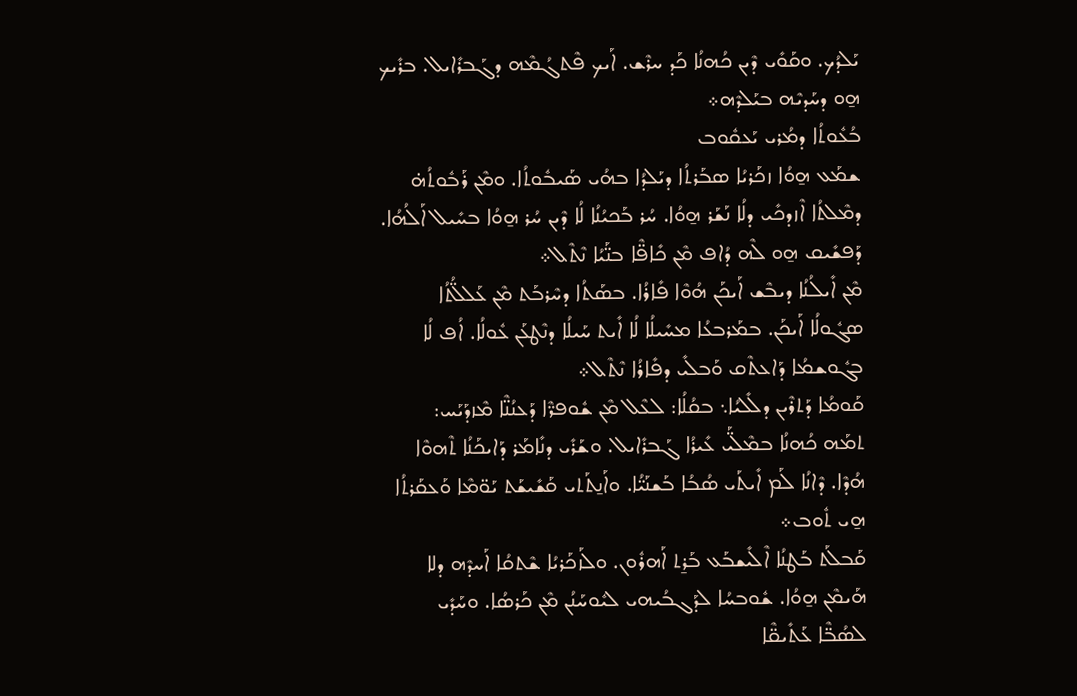ܝܰܠܕܳܟ. ܘܩܰܘܺܝ ܕܶܝܢ ܟܳܗܢܳܐ ܟܰܕ ܚܪܶܫ. ܐܰܝܟ ܦܶܬܓܳܡܶܗ ܕܓܰܒܪܺܐܝܠ. ܒܪܺܝܟ ܗ̱ܘ ܕܚܰܕܝܶܗ ܒܝܰܠܕܶܗ܀
ܒܳܥܽܘܬܳܐ ܕܡܳܪܝ ܝܰܥܩܽܘܒ
ܫܡܰܥ ܗ̱ܘܳܐ ܙܟܰܪܝܳܐ ܣܒܰܪܬܳܐ ܕܝܰܠܕܳܐ ܒܗܳܝ ܣܰܝܒܽܘܬܳܐ. ܘܡܶܢ ܪܰܒܽܘܬܳܗ̇ ܕܡܶܠܬܳܐ ܐܶܙܕܟܺܝ ܕܠܳܐ ܢܰܫܰܪ ܗ̱ܘܳܐ. ܚܳܪ ܒܰܟܝܳܢܳܐ ܠܳܐ ܕܶܝܢ ܚܳܪ ܗ̱ܘܳܐ ܒܚܺܝܠ ܐܰܠܳܗܳܐ. ܕܰܦܫܺܝܩ ܗ̱ܘ ܠܶܗ ܕܳܐܦ ܡܶܢ ܟܺܐܦ̈ܶܐ ܒܢ̈ܰܝܳܐ ܢܶܬܶܠ܀
ܡܶܢ ܐܺܝܠܳܢܳܐ ܕܝܒܶܫ ܐܰܝܟܰܢ ܗܳܘܶܐ ܦܺܐܪܳܐ. ܒܣܰܬܳܐ ܕܚܶܪܒܰܬ ܡܶܢ ܥܰܠܠ̈ܳܬܳܐ ܣܓܽܘܠܳܐ ܐܰܝܟܰܢ. ܒܡܰܪܒܥܳܐ ܡܚܺܝܠܳܐ ܠܳܐ ܐܺܝܬ ܚܰܝܠܳܐ ܕܢܶܛܥܰܢ ܥܽܘܠܳܐ. ܐܳܦ ܠܳܐ ܒܓܽܘܫܡܳܐ ܕܰܐܥܬܶܩ ܘܰܒܠܺܝ ܕܦܺܐܪܳܐ ܢܶܬܶܠ܀
ܩܰܘܡܳܐ ܕܰܬܪܶܝܢ ܕܠܺܠܝܳܐ܆ ܒܩܳܠܳܐ: ܠܥܶܠ ܡܶܢ ܫܽܘܦܪ̈ܶܐ ܕܰܥܢܳܢ̈ܶܐ ܡܶܙܕܰܝܰܚ:
ܬܡܰܗ ܟܳܗܢܳܐ ܒܡܶܠ̈ܰܝ ܥܺܝܪܳܐ ܓܰܒܪܺܐܝܠ. ܘܫܰܪܺܝ ܕܢܺܐܡܰܪ ܕܰܐܝܟܰܢܳܐ ܬܶܗܘܶܐ ܗܳܕܶܐ. ܕܶܐܢܳܐ ܠܰܡ ܐܺܝܬܰܝ ܣܳܒܳܐ ܒܰܫܢܰܝ̈ܳܐ. ܘܐܰܢ̱ܬܰܬܝ ܩܰܫܺܝܫܰܬ ܝܰܘ̈ܡܶܐ ܘܰܥܩܰܪܬܳܐ ܗ̱ܝ ܬܽܘܒ܀
ܩܰܒܠܰܬ ܒܰܛܢܳܐ ܐܶܠܺܝܫܒܰܥ ܒܰܪ̱ܬ ܐܰܗܪܽܘܢ. ܘܠܰܙܟܰܪܝܳܐ ܫܶܬܩܳܐ ܐܰܚܕܶܗ ܕܠܐ ܗܰܝܡܶܢ ܗ̱ܘܳܐ. ܫܽܘܒܚܳܐ ܠܕܰܓܒܳܝܗܝ ܠܝܽܘܚܰܢܳܢ ܡܶܢ ܟܰܪܣܳܐ. ܘܚܰܕܺܝ ܠܣܳܒ̈ܶܐ ܥܰܬܺܝܩ̈ܶܐ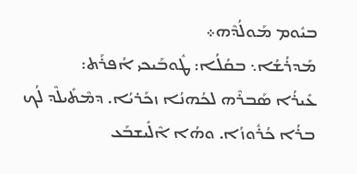ܒܝܽܘܡ ܡܰܘܠܳܕܶܗ܀
ܡܰܕܪܳܫܳܐ܆ ܒܩܳܠܳܐ: ܛܽܘܒܰܝܟܝ ܐܳܦܪܰܬ:
ܥܺܝܪܳܐ ܣܰܒܪܶܗ ܠܟܳܗܢܳܐ ܙܟܰܪܝܳܐ. ܕܡܶܬܺܝܠܶܕ ܠܳܟ ܒܪܳܐ ܟܳܪܽܘܙܳܐ. ܘܗܳܐ ܐܶܠܺܝܫܒܰܥ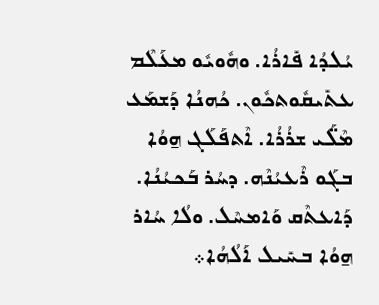ܝܳܠܕܳܐ ܦܺܐܪܳܐ. ܘܗܽܘܝܽܘ ܡܥܰܠܶܡ ܥܬܺܝܩܽܘܬܟܽܘܢ. ܟܳܗܢܳܐ ܕܰܫܡܰܥ ܡܶܠ̈ܰܝ ܫܪܳܪܳܐ. ܐܶܬܦܰܠܰܓ ܗ̱ܘܳܐ ܒܓܰܘ ܪܶܥܝܳܢܶܗ. ܕܚܳܪ ܒܰܟܝܳܢܳܐ. ܕܰܐܥܬܶܩ ܘܰܐܡܚܶܠ. ܘܠܳܐ ܚܳܐܪ ܗ̱ܘܳܐ ܒܚܺܝܠ ܐܰܠܳܗܳܐ܀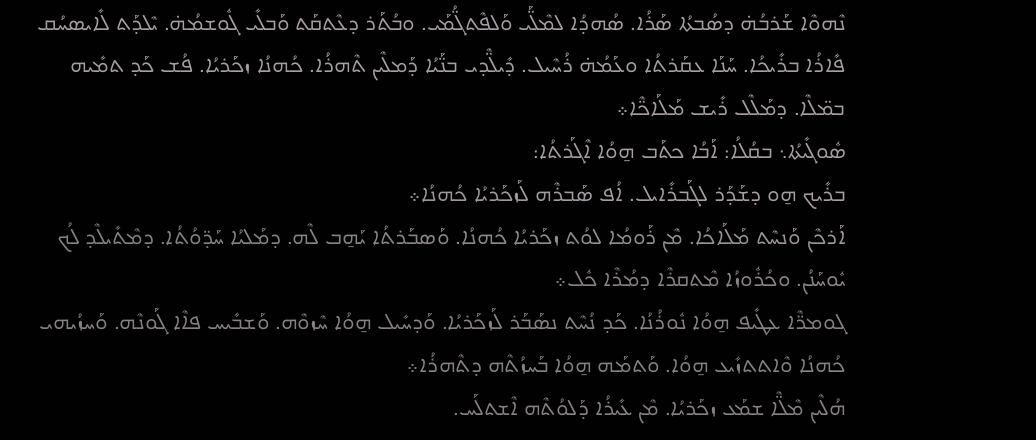ܢܶܗܘܶܐ ܫܰܪܒܳܗ̇ ܕܣܳܒܬܳܐ ܣܰܪܳܐ. ܣܳܗܕܳܐ ܠܡܶܠ̈ܰܝ ܘܰܠܦܶܬܓ̈ܳܡܰܝ. ܘܒܳܬܰܪ ܕܥܶܬܩܰܬ ܘܰܒܠܺܝ ܓܽܘܫܡܳܗ̇. ܝܶܠܕܰܬ ܠܺܐܝܣܚܳܩ ܦܺܐܪܳܐ ܒܪܺܝܟܳܐ. ܚܰܢܰܐ ܥܩܰܪܬܳܐ ܘܥܰܡܳܗ̇ ܪܳܚܶܝܠ. ܕܺܝܠ̈ܶܕܝ ܒܢ̈ܰܝܳܐ ܕܰܡܠܶܝܢ ܬܶܗܪܳܐ. ܟܳܗܢܳܐ ܙܟܰܪܝܳܐ. ܦܳܫ ܟܰܕ ܬܡܺܝܗ ܒܡ̈ܠܶܐ. ܕܡܰܠܶܠ ܪܺܝܫ ܡܰܠܰܐܟ̈ܶܐ܀
ܣܽܘܓܺܝܬܳܐ܆ ܒܩܳܠܳܐ: ܐܰܒܳܐ ܟܬܰܒ ܗ̱ܘܳܐ ܐܶܓܰܪܬܳܐ:
ܒܪܺܝܟ ܗ̱ܘ ܕܫܰܕܰܪ ܠܓܰܒܪܺܐܝܠ. ܐܳܦ ܣܰܒܪܶܗ ܠܰܙܟܰܪܝܳܐ ܟܳܗܢܳܐ܀
ܐܰܪܟܶܢ ܘܰܢܚܶܬ ܡܰܠܰܐܟܳܐ. ܡܶܢ ܪܰܘܡܳܐ ܠܘܳܬ ܙܟܰܪܝܳܐ ܟܳܗܢܳܐ. ܘܰܣܒܰܪܬܳܐ ܝܰܗ̱ܒ ܠܶܗ. ܕܡܰܠܝܳܐ ܚܰܕ̈ܘܳܬܳܐ. ܕܡܶܬܺܝܠܶܕ ܠܳܟ ܝܽܘܚܰܢܳܢ. ܘܟܳܪܽܘܙܳܐ ܡܶܬܩܪܶܐ ܕܡܳܪܶܐ ܟܽܠ܀
ܓܘܡܪ̈ܶܐ ܥܛܺܝܦ ܗ̱ܘܳܐ ܢܽܘܪܳܢܳܐ. ܟܰܕ ܢܳܚܶܬ ܢܣܰܒܰܪ ܠܰܙܟܰܪܝܳܐ. ܘܰܕܚܺܝܠ ܗ̱ܘܳܐ ܚܶܙܘܶܗ. ܘܰܫܒܺܝܚ ܦܐܶܐ ܓܰܘܢܶܗ. ܘܰܚܙܳܝܗܝ ܟܳܗܢܳܐ ܘܶܐܬܬܙܺܝܥ ܗ̱ܘܳܐ. ܘܰܬܡܰܗ ܗ̱ܘܳܐ ܒܰܚܙܳܬܶܗ ܕܬܶܗܪܳܐ܀
ܗܳܠܶܝܢ ܡܶܠ̈ܶܐ ܫܡܰܥ ܙܟܰܪܝܳܐ. ܡܶܢ ܥܺܝܪܳܐ ܕܰܠܘܳܬܶܗ ܐܶܫܬܠܰܚ.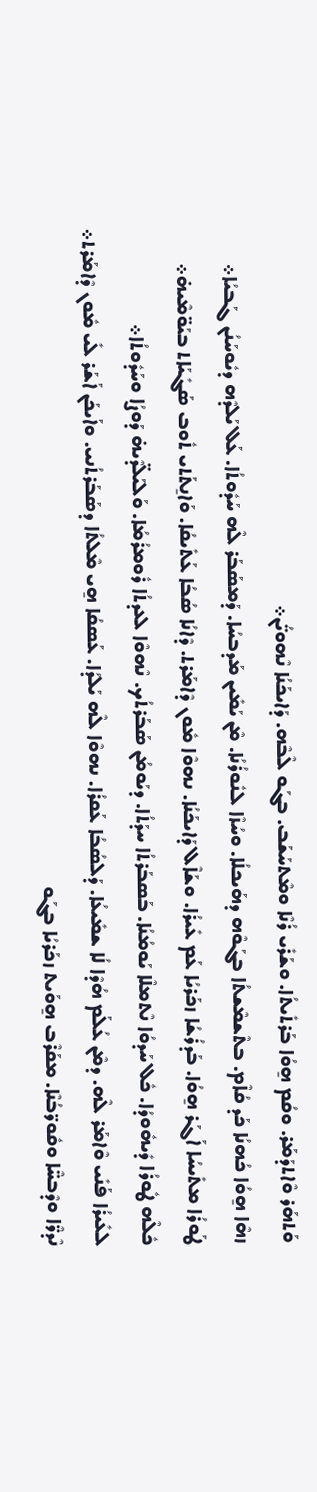ܘܰܬܗܰܪ ܘܶܐܬܕܰܡܰܪ. ܘܩܳܡ ܗ̱ܘܳܐ ܒܰܪܬܺܝܬܳܐ. ܘܫܰܪܺܝ ܪܳܢܶܐ ܘܡܶܬܚܰܫܰܒ. ܒܓܰܘ ܠܶܒܶܗ. ܕܰܐܝܟܰܢܳܐ ܢܶܗܘܝ̈ܳܢ܀
ܙܗܶܐ ܗ̱ܘܳܐ ܟܳܗܢܳܐ ܟܰܕ ܩܳܐܶܡ. ܒܬܶܫܡܶܫܬܳܐ ܒܓܰܘܶܗ ܕܗܰܝܟܠܳܐ. ܘܚܳܙܶܐ ܠܢܽܘܪܳܢܳܐ. ܡܶܢ ܝܰܡܺܝܢ ܡܰܕܒܚܳܐ. ܕܰܡܣܰܒܰܪ ܠܶܗ ܚܰܕܽܘܬܳܐ. ܥܰܠ ܝܰܠܕܶܗ ܕܝܽܘܚܰܢܳܢ ܓܰܒܝܳܐ܀
ܛܰܘܪܳܐ ܡܬܺܝܚܳܐ ܐܰܓܰܪ ܗ̱ܘܳܐ. ܒܰܕܪܳܫܳܐ ܙܟܰܪܝܳܐ ܥܰܡ ܥܺܝܪܳܐ. ܘܫܰܐܶܠ ܕܰܐܝܟܰܢܳܐ. ܢܗܘܶܐ ܡܽܘܢ ܕܶܐܡܰܪܬ. ܕܶܐܢܳܐ ܣܳܒܳܐ ܥܰܬܺܝܩܳܐ. ܘܰܐܢ̱ܬܰܬܝ ܬܽܘܒ ܣܰܓܺܝܰܐܬ ܒܝܰܘ̈ܡܶܝܗ̇܀
ܟܽܠܶܗ ܛܽܘܪܳܐ ܕܺܝܗܽܘܕܳܐ. ܟܽܠ ܚܰܕܘܳܐ ܢܶܬܡܠܶܐ ܝܰܘܡܳܢܳܐ. ܒܰܣܒܰܪܬܳܐ ܚܕܰܬܳܐ. ܕܝܰܘܡܳܢ ܣܰܒܰܪܬܳܟ. ܢܶܗܘܶܐ ܠܥܕܬܳܐ ܪܽܘܡܪܳܡܳܐ. ܘܰܠܝܰܠ̈ܕܶܝܗ̇ ܕܰܘܨܳܐ ܘܚܰܕܽܘܬܳܐ܀
ܠܥܺܝܪܳܐ ܦܰܢܺܝ ܘܶܐܡܰܪ ܠܶܗ. ܕܡܶܢ ܥܳܠܰܡ ܗܳܕܶܐ ܠܳܐ ܫܡܺܝܥܳܐ. ܕܰܠܣܳܒܳܐ ܥܰܩܪܳܐ. ܢܗܘܶܐ ܠܶܗ ܝܰܠܕܳܐ. ܥܰܣܩܳܐ ܗ̱ܝ ܡܶܠܬܳܐ ܕܣܰܒܰܪܬܳܢܝ. ܘܐܰܝܟܰܢ ܐܰܫܰܪ ܠܺܝ ܡܽܘܢ ܕܶܐܡܰܪܬ܀
ܢܶܕܪ̈ܶܐ ܘܕܶܒܚ̈ܶܐ ܘܩܽܘܪ̈ܒܳܢܶܐ. ܡܩܰܪܶܒ ܗ̱ܘܰܝܬ ܙܟܰܪܝܳܐ ܒܓܰܘ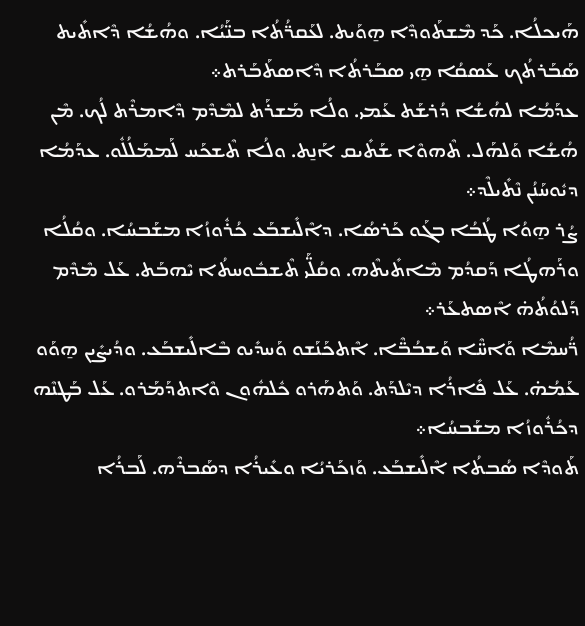ܗܰܝܟܠܳܐ. ܟܰܕ ܡܶܫܬܰܘܕܶܐ ܗ̱ܘܰܝܬ. ܠܥܰܩܪ̈ܳܬܳܐ ܒܢ̈ܰܝܳܐ. ܘܗܳܫܳܐ ܕܶܐܬܺܝܬ ܣܰܒܰܪܬܳܟ ܥܰܣܩܳܐ ܗ̱ܝ ܣܒܰܪܬܳܐ ܕܶܐܣܬܰܒܰܪܬ܀
ܥܕܰܡܳܐ ܠܗܳܫܳܐ ܕܳܪܫܰܬ ܥܰܡܝ. ܘܠܳܐ ܡܰܫܪܰܬ ܠܡܶܕܶܡ ܕܶܐܡܪܶܬ ܠܳܟ. ܡܶܢ ܗܳܫܳܐ ܘܰܠܗܰܠ. ܬܶܗܘܶܐ ܫܰܬܺܝܩ ܐܰܢ̱ܬ. ܘܠܳܐ ܬܶܫܟܰܚ ܠܰܡܡܰܠܳܠܽܘ. ܥܕܰܡܳܐ ܕܝܽܘܚܰܢܳܢ ܢܶܬܺܝܠܶܕ܀
ܨܳܪ ܗ̱ܘܳܐ ܛܳܒܳܐ ܒܓܰܘ ܟܰܪܣܳܐ. ܕܐܶܠܺܝܫܒܰܥ ܟܳܪܽܘܙܳܐ ܡܫܰܒܚܳܐ. ܘܩܳܠܳܐ ܘܪܰܗܛܳܐ ܕܰܩܕܳܡ ܡܶܐܬܺܝܬܶܗ. ܘܩܳܠ̈ܰܝ ܬܶܫܒܽܘܚܬܳܐ ܝܶܗܒܰܬ. ܥܰܠ ܡܶܕܶܡ ܕܰܠܘܳܬܳܗ̇ ܐܶܣܬܥܰܪ܀
ܪ̈ܳܚܡܶܐ ܘܰܐܚ̈ܶܐ ܘܰܫܒܳܒ̈ܶܐ. ܐܶܬܟܰܢܰܫܘ ܘܰܚܕܺܝܘ ܒܶܐܠܺܝܫܒܰܥ. ܘܕܳܝܨܺܝܢ ܗ̱ܘܰܘ ܥܰܡܳܗ̇. ܥܰܠ ܦܺܐܪܳܐ ܕܝܶܠܕܰܬ. ܘܰܬܗܰܪܘ ܟܽܠܗܽܘܢ ܘܶܐܬܕܰܡܰܪܘ. ܥܰܠ ܒܰܛܢܶܗ ܕܟܳܪܽܘܙܳܐ ܡܫܰܒܚܳܐ܀
ܬܰܘܕܶܐ ܣܳܒܬܳܐ ܐܶܠܺܝܫܒܰܥ. ܘܰܙܟܰܪܝܳܐ ܘܥܺܝܪܳܐ ܕܣܰܒܪܶܗ. ܠܰܒܪܳܐ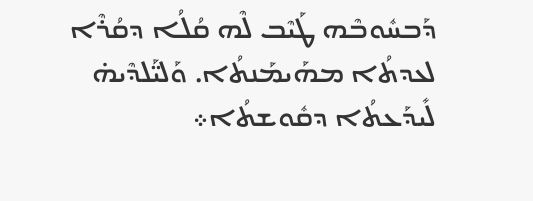ܕܰܒܚܽܘܒܶܗ ܛܰܝܶܒ ܠܶܗ ܩܳܠܳܐ ܕܩܳܪܶܐ ܠܥܕܬܳܐ ܡܗܰܝܡܰܢܬܳܐ. ܘܰܠܝ̈ܰܠܕܶܝܗ̇ ܠܺܝܕܰܥܬܳܐ ܕܩܽܘܫܬܳܐ܀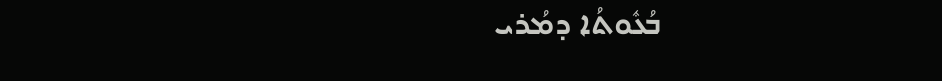ܒܳܥܽܘܬܳܐ ܕܡܳܪܝ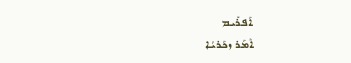ܐܰܦܪܺܝܡ
ܐܶܡܰܪ ܙܟܰܪܝܳܐ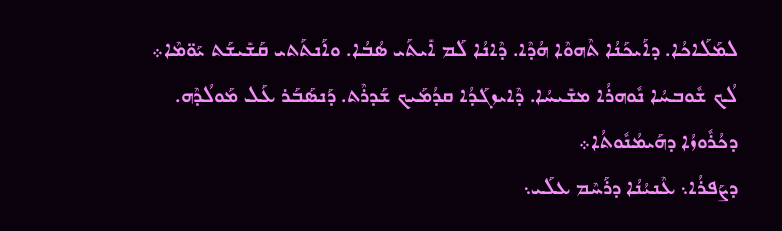ܠܡܰܠܰܐܟܳܐ. ܕܐܰܝܟܰܢܳܐ ܬܶܗܘܶܐ ܗܳܕܶܐ. ܕܶܐܢܳܐ ܠܰܡ ܐܺܝܬܰܝ ܣܳܒܳܐ. ܘܐܰܢܬܰܬܝ ܩܰܫܺܝܫܰܬ ܝܰܘ̈ܡܶܐ܀
ܠܳܟ ܫܽܘܒܚܳܐ ܢܽܘܗܪܳܐ ܡܫܺܝܚܳܐ. ܕܶܐܝܙܓܰܕܳܐ ܩܕܳܡܰܝܟ ܫܰܕܪܶܬ. ܕܰܢܣܰܒܰܪ ܥܰܠ ܡܰܘܠܳܕܶܗ. ܕܟܳܪܽܘܙܳܐ ܕܗܰܝܡܳܢܽܘܬܳܐ܀
ܕܨܰܦܪܳܐ܆ ܥܶܢܝܳܢܳܐ ܕܪܰܚܶܡ ܥܠܰܝ܆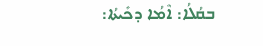ܒܩܳܠܳܐ: ܐܶܡܳܐ ܕܟܺܝܬܳܐ: